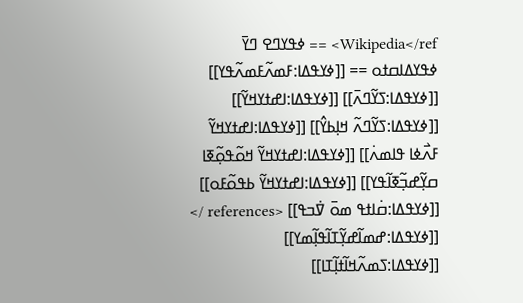Wikipedia</ref> == ߦߟߌߣߐ ߣߌ߫ ߦߟߌߡߊߛߙߋ == [[ߦߌߟߡߊ:ߓߘߍ߬ߓߘߍ߬ߟߌ]] [[ߦߌߟߡߊ:ߖߌ߬ߣߍ߫]] [[ߦߌߟߡߊ:ߊߝߙߌߞߌ߬]] [[ߦߌߟߡߊ:ߖߌ߬ߣߍ߬ ߞߊ߲ߕߌ߮]] [[ߦߌߟߡߊ:ߊߝߙߌߞߌ߬ ߓߍ߯ߦߊ ߟߊߘߍ߭]] [[ߦߌߟߡߊ:ߊߝߙߌߞߌ߬ ߞߋ߬ߟߋ߲߬ߧߊ ߛߌ߲߬ߝߏ߲߬ߧߊ߬ߟߌ]] [[ߦߌߟߡߊ:ߊߝߙߌߞߌ߬ ߕߟߋ߬ߓߋ]] [[ߦߌߟߡߊ:ߛ߭ߊߙߟ ߘߋ߫ ߜ߭ߏߟ]] <references /> [[ߦߌߟߡߊ:ߝߘߊ߬ߝߌ߲߬ߠߊ߬ߟߊ߲߬ߘߌ]] [[ߦߌߟߡߊ:ߖߘߍ߬ߞߊ߬ߙߊ߲߬ߠߊ]]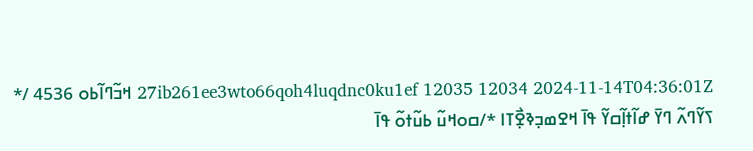27ib261ee3wto66qoh4luqdnc0ku1ef 12035 12034 2024-11-14T04:36:01Z ߞߏ߬ߣߊ߬ߕߋ 4536 /* ߖߌ߬ߣߍ߬ ߣߌ߫ ߝߊ߬ߙߊ߲߬ߛߌ߬ ߟߊ߫ ߞߐߘߏ߲ߢߐ߲߯ߠߊ */ߛߋߞߎ߬ ߕߎ߬ߙߋ߬ ߟߊ߫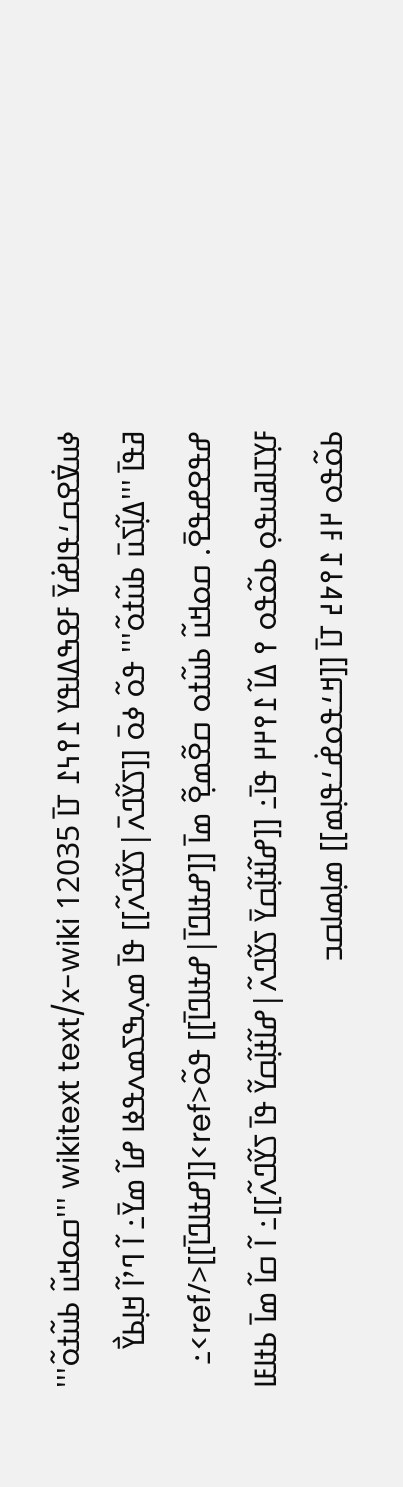ߦߎߜ߭ߐߛߑߟߊߝ߭ߌ߫ ߓߐߒߡߊߟߌ ߁߉߆߁ ߠߊ߫ 12035 wikitext text/x-wiki '''ߛߋߞߎ߬ ߕߎ߬ߙߋ߬''' ߥߟߊ߫ '''ߡߊ߲߬ߖߎ߫ ߕߎ߬ߙߋ߬''' ߟߋ߬ ߦߋ߫ [[ߖߌ߬ߣߍ߫|ߖߌ߬ߣߍ߬]] ߟߊ߫ ߘߍ߲ߒߖߘߍߟߦߊ ߝߊ߬ ߘߌ߫߸ ߊ߬ ߣߴߊ߬ ߞߊ߲ߕߌ߯ ߝߟߐߝߟߐ߫. ߛߋߞߎ߬ ߕߎ߬ߙߋ ߛߐ߬ߘߐ߲߬ ߘߊ߫ [[ߝߙߊߣߊ߫|ߝߙߊߣߊ߫]] ߟߋ߬<ref>[[ߝߙߊߣߊ߫]]</ref>߸ ߓߌ߲ߠߊߥߎߟߋ߲ ߕߋ߬ߟߋ ߉ ߡߊ߬ ߁߉߂߂ ߟߊ߫߸ [[ߝߊ߬ߙߊ߲߬ߛߌ߫ ߖߌ߬ߣߍ߬|ߝߊ߬ߙߊ߲߬ߛߌ߬ ߟߊ߫ ߖߌ߬ߣߍ߬]]߸ ߊ߬ ߛߊ߬ ߘߊ߫ ߕߙߊߓߊ ߕߋ߬ߟߋ ߂߃ ߁߉߈߄ ߠߊ߫ [[ߞߑߟߋߝ߭ߑߟߊ߲ߘ]] ߘߊ߲ߘߊߛߏ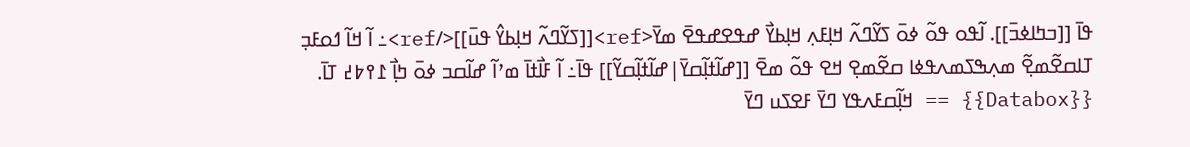ߟߊ߫ [[ߏߤߊߦߏ߫]]. ߊ߬ߟߋ ߟߋ߬ ߦߋ߫ ߖߌ߬ߣߍ߬ ߞߊ߲ߓߍ߲ ߞߊ߲ߕߌ߯ ߝߟߐߝߟߐ߫ ߘߌ߫<ref>[[ߖߌ߬ߣߍ߬ ߞߊ߲ߕߌ߮ ߟߎ߫]]</ref>߸ ߊ߬ ߞߊ߬ ߗߋߓߏ߲ ߠߊߛߐ߬ߘߐ߲߬ ߘߍ߲ߒߖߘߍߟߦߊ ߛߐ߬ߘߐ߲ ߞߐ ߟߋ߬ ߘߐ߫ [[ߝߊ߬ߙߊ߲߬ߛߌ߫|ߝߊ߬ߙߊ߲߬ߛߌ߬]] ߟߊ߫߸ ߊ߬ ߓߊ߯ߙߊ߫ ߘߴߊ߬ ߝߊ߬ߛߏ ߦߋ߫ ߤߊ߲߯ ߁߉߈߄ ߠߊ߫. {{Databox}} == ߞߊ߲߬ߛߓߍߟߌ ߣߌ߫ ߓߐߖߎ ߣߌ߫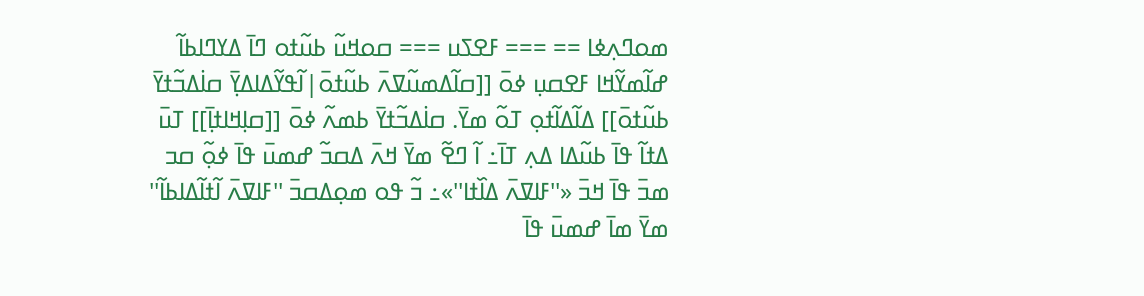ߘߋߣߍ߲ߦߊ == === ߓߐߖߎ === ߛߋߞߎ߬ ߕߎ߬ߙߋ ߣߊ߫ ߡߌߣߊߕߊ߬ ߝߊ߬ߘߌ߬ߞߊ ߓߐߛߎ߲ ߦߋ߫ [[ߛߊ߬ߡߘߎ߬ߜߍ߫ ߕߎ߬ߙߋ߫|ߊ߬ߟߌ߬ߡߊߡߌ߲߫ ߛߊ߭ߡߏ߬ߙߌ߫ ߕߎ߬ߙߋ߫]] ߡߊ߬ߡߊ߬ߙߋ߲ ߠߋ߬ ߘߌ߫. ߛߊ߭ߡߏ߬ߙߌ߫ ߕߘߍ߬ ߦߋ߫ [[ߛߊ߲ߞߊߙߊ߲߫]] ߠߎ߫ ߡߙߊ߬ ߟߊ߫ ߕߎ߬ߡߊ ߡߍ߲ ߠߊ߫߸ ߊ߬ ߣߐ߬ ߘߌ߫ ߞߍ߫ ߡߛߏ߬ ߝߘߎ߫ ߟߊ߫ ߦߋ߲߬ ߛߏ ߘߏ߫ ߟߊ߫ ߞߏ߫ «''ߓߊߜߍ߫ ߡߊ߰ߙߊ''»߸ ߏ߬ ߟߋ ߘߋ߲ߡߛߏ߫ ''ߓߊߜߍ߫ ߊ߬ߙߊ߬ߡߊߕߊ߬'' ߘߌ߫ ߘߊ߫ ߝߘߎ߫ ߟߊ߫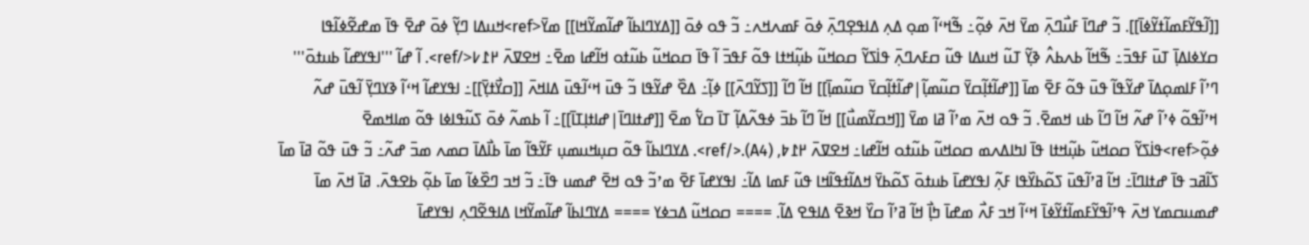[[ߊ߬ߟߌ߬ߓߘߊ߬ߙߌ߬ߦߊ߫]]. ߏ߬ ߝߣߊ߫ ߓߎ߯ߣߍ߲߫ ߘߌ߫ ߞߍ߫ ߦߋ߲߬߸ ߒ߬ߞߵߊ߬ ߘߋ߲ ߡߍ߲ ߡߊߟߐ߲ߣߍ߲߫ ߦߋ߫ ߓߘߍߞߍ߸ ߏ߬ ߟߋ ߦߋ߫ [[ߡߌߣߊߕߊ߬ ߝߊ߬ߘߌ߬ߞߊ]] ߘߌ߫<ref>ߞߎߡߊ ߣߌ߲߬ ߦߋ߫ ߝߐ߫ ߟߊ߫ ߘߝߐ߬ߦߊ߬ߟߊ ߛߌߦߊߡߊ߲߫ ߠߎ߫ ߓߟߏ߫߸ ߒ߬ߞߊ߬ ߕߍߕߍ߮ ߢߌ߲߬ ߠߎ߬ ߞߎߡߊ ߟߎ߬ ߛߓߍߣߍ߲߫ ߟߊ߭ߖߌ߬ ߛߋߞߎ߬ ߕߎ߲߬ߞߙߊ ߟߋ߬ ߓߟߏ߫ ߊ߬ ߟߊ߫ ߛߋߞߎ߬ ߕߎ߬ߙߋ ߞߊ߬ߝߊ ߘߐ߫߸ ߞߐߜߍ߫ ߂߁߇</ref>. ߊ߬ ߝߊ߬ '''ߊߟߌߝߊ߬ ߕߎߙߋ߫''' ߣߴߊ߬ ߓߊߘߋ߲ߡߊ߫ ߝߌ߬ߟߊ߬ ߟߎ߫ ߟߋ߬ ߓߐ߫ ߘߊ߫ [[ߝߊ߬ߙߊ߲߬ߛߌ߫ ߛߎ߬ߘߊ߲߬|ߝߊ߬ߙߊ߲߬ߛߌ߫ ߛߎ߬ߘߊ߲߫]] ߞߊ߬ ߣߊ߬ [[ߖߌ߬ߣߍ߫]] ߦߊ߲߬߸ ߡߐ߰ ߝߌ߬ߟߊ ߏ߬ ߟߎ߫ ߞߵߊ߬ߟߎ߫ ߡߊߞߍ߫ [[ߛߌ߯ߙߌ߲߫]]߸ ߊߟߌߝߊ߬ ߞߵߊ߬ ߢߌߣߌ߲߫ ߊ߬ߟߎ߫ ߝߍ߬ ߞߴߊ߬ߟߋ߬ ߦߴߊ߬ ߝߍ߬ ߞߊ߬ ߣߊ߬ ߕߎ ߞߘߐ߫. ߏ߬ ߟߋ ߞߍ߫ ߘߴߊ߬ ߥߊ ߘߌ߫ [[ߞߛߌ߬ߘߎ߯]] ߞߊ߬ ߣߊ߬ ߕߏ߫ ߦߟߍ߬ߡߊ߲߬ ߠߊ߫ ߛߌ߱ ߘߐ߫ [[ߝߙߊߣߊ߫|ߝߊߙߊ߲ߠߊ߫]]߸ ߊ߬ ߕߘߍ߬ ߦߋ߫ ߖߎ߬ߟߊߦߊ ߟߋ߬ ߘߊߞߘߐ߫ ߦߋ߲߬<ref>ߟߊ߭ߖߌ߬ ߛߋߞߎ߬ ߕߎ߲߬ߞߙߊ ߟߊ߫ ߊߤߊߡߍߘ ߛߋߞߎ߬ ߕߎ߬ߙߋ ߞߊ߬ߝߊ߸ ߞߐߜߍ߫ ߂߁߈, (A4).</ref>. ߡߌߣߊߕߊ߬ ߟߋ߬ ߛߎ߲ߞߎߘߎ߲ ߓߌ߬ߟߊ߬ ߘߊ߫ ߕߊ߯ߡߊ߫ ߛߘߍ ߘߏ߫ ߝߍ߬߸ ߏ߬ ߟߎ߫ ߟߋ߬ ߥߊ߫ ߘߊ߫ ߖߊ߬ߥߏ ߟߊ߫ ߝߙߊߣߊ߫߸ ߞߊ߬ ߥߴߊ߬ߟߎ߫ ߖߋ߬ߕߌ߰ߟߊ ߓߍ߲߬ ߊߟߌߝߊ߫ ߕߎߙߋ߫ ߖߋ߬ߕߌ߫ ߞߡߊ߬ߙߟߊ߬ߞߊ ߟߎ߬ ߓߘߊ ߡߊ߬߸ ߊߟߌߝߊ߫ ߓߐ߫ ߘߴߏ߬ ߟߋ ߞߐ߫ ߝߘߎ ߟߊ߫߸ ߏ߬ ߞߏ ߣߐ߰ߦߊ߬ ߘߊ߫ ߕߋ߲߬ ߕߐߟߍ߫. ߥߊ߫ ߞߍ߫ ߘߊ߫ ߝߘߎߛߘߌ ߞߍ߫ ߟߴߊ߬ߟߌ߬ߓߘߊ߬ߙߌ߬ߦߊ߫ ߞߵߊ߬ ߞߏ ߓߍ߯ ߘߝߊ߫ ߤߊ߲߯ ߞߊ߬ ߥߴߊ߬ ߛߌ߰ ߞߢߐ߫ ߡߊߟߐ ߡߊ߬. ==== ߛߋߞߎ߬ ߡߏߦߌ ==== ߡߌߣߊߕߊ߬ ߝߊ߬ߘߌ߬ߞߊ ߡߊߟߐ߬ߣߍ߲ ߊߟߌߝߊ߫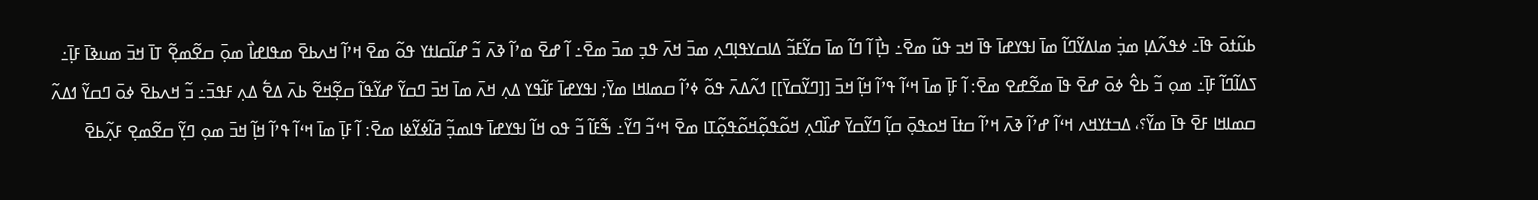ߕߎ߬ߙߋ߫ ߟߊ߫߸ ߦߟߍ߬ߡߊ߲ ߘߏ߲߭ ߘߊߡߌ߬ߣߊ߬ ߘߊ߫ ߊߟߌߝߊ߫ ߟߊ߫ ߞߏ ߟߎ߬ ߘߐ߫߸ ߤߊ߲߯ ߊ߬ ߣߊ߬ ߘߊ߫ ߛߌ߬ߓߏ߬ ߡߊߛߌߟߊ߲ߣߍ߲ ߘߏ߫ ߞߍ߫ ߟߏ߲ ߘߏ߫ ߘߐ߫߸ ߊ߬ ߝߐ߫ ߘߴߊ߬ ߢߍ߫ ߏ߬ ߝߊ߬ߛߊߙߌ ߟߋ߬ ߘߐ߫ ߞߴߊ߬ ߞߍߕߐ߫ ߘߟߊߝߊ߯ ߘߋ߲߫ ߛߐ߬ߘߐ߲߬ ߠߊ߫ ߞߏ߫ ߘߎߢߊ߫ ߓߊ߲߫߸ ߖߡߊ߬ߣߊ߬ ߓߊ߲߫߸ ߘߋ߲ ߏ߬ ߕߐ߮ ߦߋ߫ ߝߐ߫ ߟߊ߫ ߘߐ߬ߝߐ ߘߐ߫: ߊ߬ ߓߊ߲߫ ߘߊ߫ ߞߵߊ߬ ߟߴߊ߬ ߞߊ߲߬ ߞߏ߫ [[ߣߌ߬ߛߌ߫]] ߗߍ߬ߡߍ߫ ߟߋ߬ ߦߴߊ߬ ߛߘߊߞߊ ߘߌ߫; ߊߟߌߝߊ߫ ߓߊ߬ߟߌ ߡߍ߲ ߞߍ߫ ߘߊ߫ ߞߏ߫ ߣߛߌ߬ ߝߌ߬ߟߊ߬ ߛߐ߲߬ߞߐ߬ ߕߍ߫ ߡߐ߱ ߡߍ߲ ߓߟߏ߫߸ ߏ߬ ߞߍߕߐ߫ ߦߋ߫ ߣߛߌ߬ ߗߡߍ߬ ߛߘߊߞߊ ߓߐ߫ ߟߊ߫ ߘߌ߬؟، ߡߏߙߌߞߍ ߞߵߊ߬ ߝߴߊ߬ ߢߍ߫ ߞߴߊ߬ ߛߙߊ߫ ߞߋߟߋ߲߫ ߛߊ߲߬ ߣߌ߬ߛߌ߫ ߝߊ߰ߣߍ߲ ߞߋ߬ߟߋ߲߬ߞߋ߬ߟߋ߲߬ߠߊ ߘߐ߫ ߞߵߏ߬ ߣߌ߬߸ ߒ߬ߓߊ߬ ߏ߬ ߟߋ ߞߊ߬ ߊߟߌߝߊ߫ ߟߊߘߏ߲߬ ߥߊ߬ߦߌ߬ߦߊ ߘߐ߫: ߊ߬ ߓߊ߲߫ ߘߊ߫ ߞߵߊ߬ ߟߴߊ߬ ߞߊ߲߬ ߞߏ߫ ߘߋ߲ ߣߌ߲߬ ߛߐ߬ߘߐ߲ ߓߍ߲߬ߕߐ߫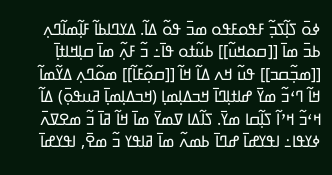ߦߋ߫ ߖߊ߲߬ߖߏ߲߬ ߓߟߋߓߟߋ ߘߏ߫ ߟߋ߬ ߡߊ߬. ߡߌߣߊߕߊ߬ ߓߊ߲߬ߘߊ߬ߣߍ߲ ߕߏ߫ ߘߊ߫ [[ߛߋߞߎ߬]] ߕߎ߬ߙߋ ߟߊ߫߸ ߏ߬ ߓߍ߲߬ ߘߊ߫ ߛߊ߲ߞߊߙߊ߲߫ [[ߘߏ߲߬ߛߏ]] ߟߎ߬ ߞߍ ߡߊ߬ ߞߊ߬ [[ߛߋ߲߬ߓߊ߬]] ߘߋ߬ߣߍ߲ ߡߌ߬ߘߊ߬ ߞߊ߬ ߣߵߏ߬ ߘߌ߫ ߝߊߙߊ߲ߣߊ߫ ߞߏߡߊ߲ߘߊ߲ (ߞߏߡߊ߲ߘߊ߲߫ ߥߎߟߋ߲߫) ߡߊ߬ ߞߵߏ߬ ߞߴߊ߬ ߖߊ߲߬ߛߊ ߘߌ߫. ߖߊ߬ߡߊ ߜߘߌ߫ ߘߊ߫ ߞߊ߬ ߥߊ߫ ߏ߬ ߘߐߜߍ߫ ߦߌߟߊ߸ ߊߟߌߝߊ߫ ߝߣߊ߫ ߕߘߍ߬ ߘߊ߫ ߥߊߟߌ ߏ߬ ߘߐ߫, ߊߟߌߝߊ߫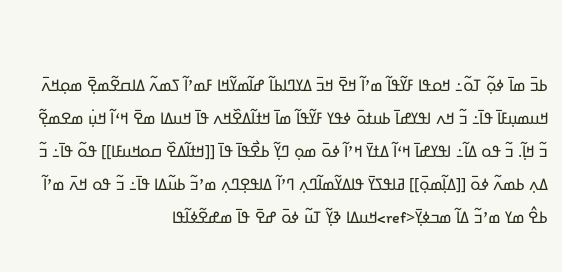ߕߏ߫ ߘߊ߫ ߦߋ߲߬ ߠߋ߬߸ ߞߋߟߊ ߓߌ߬ߟߊ߬ ߘߴߊ߬ ߞߐ߫ ߞߏ߫ ߡߌߣߊߕߊ߬ ߝߊ߬ߘߌ߬ߞߊ ߓߘߴߊ߬ ߖߘߍ߬ ߡߊߛߐ߬ߘߐ߲߫ ߘߋ߲ߞߍ߫ ߞߎߘߎ߲ߓߊ߫ ߟߊ߫߸ ߏ߬ ߞߍ ߊߟߌߝߊ߫ ߕߎߙߋ߫ ߦߟߌ ߓߌ߬ߟߊ߬ ߘߊ߫ ߞߙߊ߬ߡߐ߰ߞߍ ߟߊ߫ ߞߎߡߊ ߘߐ߫ ߞߵߊ߬ ߞߎ߲߭ ߘߐߘߐ߲߬ ߏ߬ ߞߊ߲߬. ߏ߬ ߟߋ ߡߊ߬߸ ߊߟߌߝߊ߫ ߞߵߊ߬ ߡߙߌ߫ ߞߴߊ߬ ߦߋ߫ ߘߋ߲ ߣߌ߲߬ ߕߐ߯ߟߊ߫ ߟߊ߫ [[ߞߙߊ߬ߡߐ߰ ߛߋߞߎߓߊ]] ߟߋ߬ ߟߊ߫߸ ߏ߬ ߡߍ߲ ߕߘߍ߬ ߦߋ߫ [[ߡߊ߲߬ߘߋ߲߫]] ߥߊߟߖߌ߫ ߟߊߡߌ߬ߘߊ߬ߣߍ߲ ߣߴߊ߬ ߡߊߟߐ߲ߣߍ߲ ߘߴߏ߬ ߕߎ߬ߡߊ ߟߊ߫߸ ߏ߬ ߟߋ ߞߍ߫ ߘߴߊ߬ ߕߐ߮ ߘߌ ߘߴߏ߬ ߡߊ߬ ߘߏߦߌ߲߫<ref>ߞߎߡߊ ߢߌ߲߬ ߠߎ߬ ߦߋ߫ ߝߐ߫ ߟߊ߫ ߘߝߐ߬ߦߊ߬ߟߊ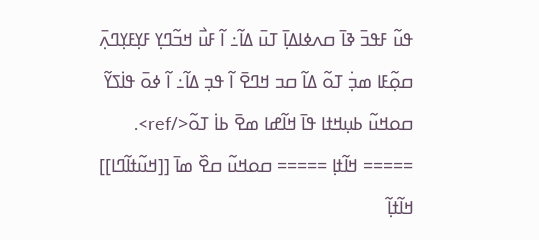ߟߎ߬ ߓߟߏ߫ ߢߊ߫ ߛߍߦߊߡߊ߲߫ ߠߎ߫ ߡߊ߬߸ ߊ߬ ߓߎ߯ ߞߏ߬ߣߌ߲ ߓߌ߲ߓߌ߲ߣߍ߲߫ ߛߋ߲߬ߓߊ ߘߏ߲߭ ߠߋ߬ ߡߊ߬ ߛߏ ߞߣߐ߫ ߊ߬ ߟߏ߲ ߡߊ߬߸ ߊ߬ ߦߋ߫ ߟߊ߭ߖߌ߬ ߛߋߞߎ߬ ߕߎ߲ߞߙߊ ߟߊ߫ ߞߊ߬ߝߊ ߘߐ߫ ߕߊ߭ ߠߋ߬</ref>. ===== ߞߊ߬ߙߊ߲ ===== ߛߋߞߎ߬ ߛߐ߰ ߘߊ߫ [[ߞߎ߬ߙߊ߬ߣߊ]] ߞߊ߬ߙߊ߲߬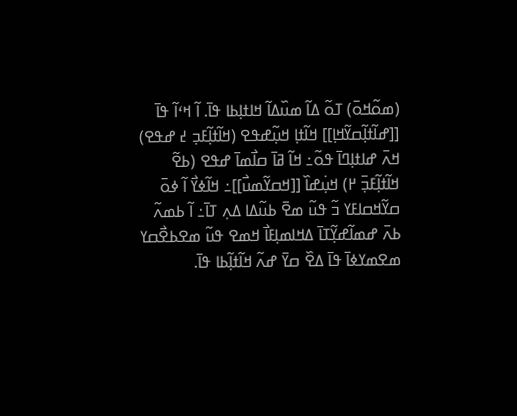(ߘߋ߬ߞߋ߫) ߠߋ߬ ߡߊ߬ ߘߎ߰ߡߊ߬ ߞߊߙߊ߲ߕߊ ߟߊ߫. ߊ߬ ߞߵߊ߬ ߟߊ߫ [[ߝߊ߬ߙߊ߲߬ߛߌ߬ߞߊ߲]] ߞߊ߬ߙߊ߲ ߞߎ߲߬ߝߟߐ (ߞߊ߬ߙߊ߲߬ߓߏ߲ ߄ ߝߟߐ) ߞߍ߫ ߝߊߙߊ߲ߣߊ߫ ߟߋ߬߸ ߞߊ߬ ߥߊ߫ ߛߊ߯ߘߊ߫ ߝߟߐ (ߕߐ߬ ߞߊ߬ߙߊ߲߬ߓߏ߲߫ ߂) ߞߎ߲߭ߝߊ߰ [[ߞߛߌ߬ߘߎ߯]]߸ ߞߊ߬ߦߌ߯ ߊ߬ ߦߋ߫ ߛߌ߬ߞߛߊߓߌ ߏ߬ ߟߎ߬ ߘߐ߫ ߕߎ߬ߡߊ ߡߍ߲ ߠߊ߫߸ ߊ߬ ߕߘߍ߬ ߕߍ߫ ߝߘߊ߬ߝߌ߲߬ߠߊ߫ ߡߞߊߘߊ߲ߓߊ߯ ߞߘߐ ߟߎ߬ ߘߐߕߐ߯ߛߌ ߘߐߘߌߦߊ߫ ߟߊ߫ ߡߐ߰ ߛߌ߫ ߝߍ߬ ߞߊ߬ߙߊ߲߬ߕߊ ߟߊ߫.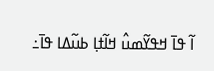ߊ߬ ߟߊ߫ ߞߟߌ߬ߘߎ߮ ߞߊ߬ߙߊ߲ ߕߎ߬ߡߊ ߟߊ߫߸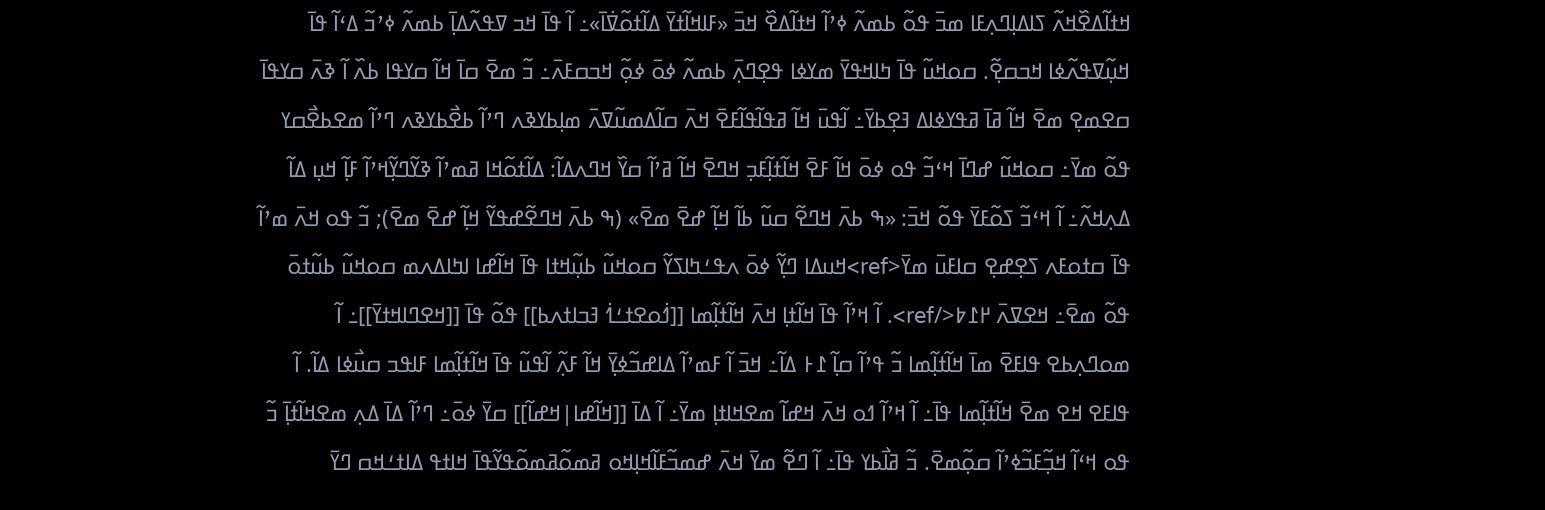ߞߙߊ߬ߡߐ߰ߞߍ߬ ߖߊߡߊ߲ߣߍ߲ߓߊ ߘߏ߫ ߟߋ߬ ߕߘߍ߬ ߦߴߊ߬ ߞߙߊ߬ߡߐ߰ ߞߏ߫ «ߓߊߞߊ߬ߙߌ߫ ߡߊ߬ߙߋ߬ߜ߭ߊ߫»߸ ߊ߬ ߟߊ߫ ߞߏ ߜߟߍ߬ߡߊ߲߫ ߕߘߍ߬ ߦߴߏ߬ ߡߵߊ߬ ߟߊ߫ ߞߎ߲߬ߜߟߍ߬ߦߊ ߞߏߛߐ߲߬. ߛߋߞߎ߬ ߟߊ߫ ߤߊߞߟߌ߫ ߘߌߦߊ ߟߐ߲ߣߍ߲߫ ߕߘߍ߬ ߦߋ߫ ߦߋ߲߬ ߞߏߛߓߍ߫߸ ߏ߬ ߘߐ߫ ߛߊ߫ ߞߊ߬ ߛߌߟߊ ߕߍ߰ ߊ߬ ߢߍ߫ ߛߌߟߊ߫ ߛߐߘߐ߲ ߘߐ߫ ߞߊ߬ ߥߊ߫ ߥߟߌߦߊߡ ߔߐ߲ߕߌ߫߸ ߊ߬ߟߎ߫ ߞߊ߬ ߥߟߊ߬ߟߊ߬ߓߐ߫ ߞߍ߫ ߛߊ߬ߡߘߎ߬ߜߍ߫ ߘߊ߲ߕߌߢߍ ߣߴߊ߬ ߕߐ߯ߕߌߢߍ ߣߴߊ߬ ߘߐߕߐ߯ߛߌ ߟߋ߬ ߘߌ߫߸ ߛߋߞߎ߬ ߝߣߊ߫ ߞߵߏ߬ ߟߋ ߦߋ߫ ߞߊ߬ ߓߐ߫ ߞߊ߬ߙߊ߲߬ߓߏ߲ ߞߣߐ߫ ߞߊ߬ ߥߴߊ߬ ߛߌ߰ ߞߣߍߡߊ߬: ߡߊ߬ߙߋ߬ߞߊ ߥߘߴߊ߬ ߢߌ߬ߣߌ߲߬ߞߴߊ߬ ߓߊ߲߬ ߞߎ߲ ߡߊ߬ ߡߍ߲ߞߍ߬߸ ߊ߬ ߞߵߏ߬ ߖߋ߬ߓߌ߫ ߟߋ߬ ߞߏ߫: «ߒ ߕߍ߫ ߞߣߐ߬ ߛߎ߬ ߕߊ߬ ߞߊ߲߬ ߝߐ߫ ߘߐ߫» (ߒ ߕߍ߫ ߞߣߐ߬ߝߟߌ߬ ߞߊ߲߬ ߝߐ߫ ߘߐ߫); ߏ߬ ߟߋ ߞߍ߫ ߘߴߊ߬ ߟߊ߫ ߛߙߋߓߍ ߖߐ߲ߝߐ߲ ߛߊߓߎ߫ ߘߌ߫<ref>ߞߎߡߊ ߣߌ߲߬ ߦߋ߫ ߍߟߑߤߊߖߌ߬ ߛߋߞߎ߬ ߕߎ߲߬ߞߙߊ ߟߊ߫ ߞߊ߬ߝߊ ߊߤߊߡߍߘ ߛߋߞߎ߬ ߕߎ߬ߙߋ߫ ߟߋ߬ ߘߐ߫߸ ߞߐߜߍ߫ ߂߁߈</ref>. ߊ߬ ߞߴߊ߬ ߟߊ߫ ߞߊ߬ߙߊ߲ ߞߍ߫ ߞߊ߬ߙߊ߲߬ߘߊ [[ߗ߭ߋߐߙߑߗ߭ ߔߏߊߙߍߕ]] ߟߋ߬ ߟߊ߫ [[ߞߐߣߊߞߙߌ߫]]߸ ߊ߬ ߘߋߣߍ߲ߕߐ ߟߊߓߐ߫ ߘߊ߫ ߞߊ߬ߙߊ߲߬ߘߊ ߏ߬ ߟߴߊ߬ ߛߊ߲߬ ߁߅ ߡߊ߬߸ ߞߏ߫ ߊ߬ ߓߘߴߊ߬ ߡߊߝߏ߬ߦߌ߲߫ ߞߊ߬ ߓߍ߲߬ ߊ߬ߟߎ߬ ߟߊ߫ ߞߊ߬ߙߊ߲߬ߘߊ ߓߊߟߏ ߛߎ߯ߦߊ ߡߊ߬. ߊ߬ ߟߊߓߐ ߞߐ ߘߐ߫ ߞߊ߬ߙߊ߲߬ߘߊ ߟߊ߫߸ ߊ߬ ߞߴߊ߬ ߗߋ ߞߍ߫ ߞߝߊ߬ ߘߐߞߊߙߊ߲ ߘߌ߫߸ ߊ߬ ߡߊ߫ [[ߞߊ߬ߝߊ|ߞߝߊ߬]] ߛߌ߫ ߦߋ߫߸ ߣߴߊ߬ ߡߊ߫ ߡߍ߲ ߘߐߞߊ߬ߙߊ߲߫ ߏ߬ ߟߋ ߞߵߊ߬ ߞߏ߲߬ߓߏ߬ߦߴߊ߬ ߛߋ߲߬ߘߐ߫. ߏ߬ ߥߊ߯ߕߌ ߟߊ߫߸ ߊ߬ ߣߐ߬ ߘߌ߫ ߞߍ߫ ߝߘߏ߬ߓߊ߬ߞߊ߲ߞߋ ߥߘߋ߬ߥߘߋ߬ߟߌ߬ߟߊ߫ ߞߊߙߟ ߡߊߙߑߞߛ ߣߌ߫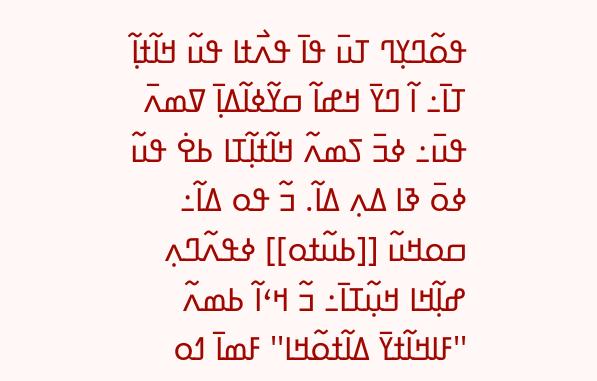ߟߋ߬ߣߌ߲ߣ ߠߎ߫ ߟߊ߫ ߟߍ߯ߙߊ ߟߎ߬ ߞߊ߬ߙߊ߲߬ ߠߊ߫߸ ߊ߬ ߣߌ߫ ߞߝߊ߬ ߛߌ߬ߦߊ߬ߡߊ߲߫ ߜߘߍ߫ ߟߎ߫߸ ߦߏ߫ ߖߘߍ߬ ߞߊ߬ߙߊ߲߬ߠߊ ߕߐ߭ ߟߎ߬ ߦߋ߫ ߢߊ ߡߍ߲ ߡߊ߬. ߏ߬ ߟߋ ߡߊ߬߸ ߛߋߞߎ߬ [[ߕߎ߬ߙߋ]] ߦߟߍ߬ߣߍ߲ ߝߊ߲߬ߞߊ ߞߎ߲߬ߠߊ߫߸ ߏ߬ ߞߵߊ߬ ߕߘߍ߬ ''ߓߊߞߊ߬ߙߌ߫ ߡߊ߬ߙߋ߬ߞߊ'' ߓߘߊ߫ ߗߋ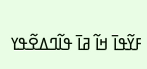ߓߌ߬ߟߊ߫ ߞߊ߬ ߥߊ߫ ߟߊ߬ߣߡߐ߬ߟߌ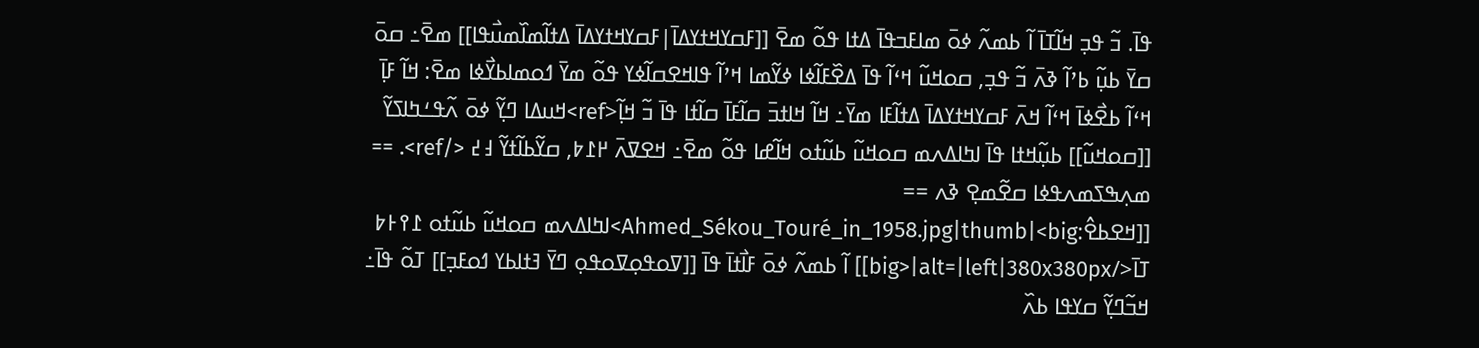ߟߊ߫. ߏ߬ ߟߏ߲ ߞߊ߬ߠߊ߫ ߊ߬ ߕߘߍ߬ ߦߋ߫ ߘߊߓߏߟߊ߫ ߡߙߊ ߟߋ߬ ߘߐ߫ [[ߓߛߌߞߙߌߡߊ߫|ߓߛߌߞߙߌߡߊ߫ ߡߙߊ߬ߘߊ߰ߘߎ߯ߟߊ]] ߘߐ߫߸ ߛߋ߫ ߛߌ߫ ߕߎ߲߬ ߕߴߊ߬ ߢߍ߫ ߏ߬ ߟߏ߲, ߛߋߞߎ߬ ߞߵߊ߬ ߟߊ߫ ߡߐ߰ߓߊ߬ߦߊ ߦߌ߬ߘߊ ߞߴߊ߬ ߟߊߞߐߛߊ߬ߦߌ ߟߋ߬ ߘߌ߫ ߗߋߘߊߕߌ߯ߦߊ ߘߐ߫: ߞߊ߬ ߓߊ߲߫ ߞߵߊ߬ ߕߐ߯ߦߊ߫ ߞߵߊ߬ ߞߍ߫ ߓߛߌߞߙߌߡߊ߫ ߡߙߊ߬ߓߊ ߘߌ߫߸ ߞߊ߬ ߞߊߙߏ߫ ߛߊ߬ߓߊ߫ ߛߊ߬ߙߊ ߟߊ߫ ߏ߬ ߞߊ߲߬<ref>ߞߎߡߊ ߣߌ߲߬ ߦߋ߫ ߍ߬ߟߑߤߊߖߌ߬ [[ߛߋߞߎ߬]] ߕߎ߲߬ߞߙߊ ߟߊ߫ ߊߤߊߡߍߘ ߛߋߞߎ߬ ߕߎ߬ߙߋ ߞߊ߬ߝߊ ߟߋ߬ ߘߐ߫߸ ߞߐߜߍ߫ ߂߁߈, ߛߌ߬ߕߊ߬ߙߌ߬ ߃߄ </ref>. == ߘߍ߲ߒߖߘߍߟߦߊ ߛߐ߬ߘߐ߲ ߢߍ == [[ߞߐߕߐ߮:Ahmed_Sékou_Touré_in_1958.jpg|thumb|<big>ߊߤߊߡߍߘ ߛߋߞߎ߬ ߕߎ߬ߙߋ ߁߉߅߈ ߠߊ߫</big>|alt=|left|380x380px]] ߊ߬ ߕߘߍ߬ ߦߋ߫ ߓߊ߯ߙߊ߫ ߟߊ߫ [[ߜߋߟߋ߲ߜߋߟߋ߲ ߣߌ߫ ߔߙߊߕߌ ߗߋߓߏ߲]] ߠߋ߬ ߟߊ߫߸ ߞߏ߬ߣߌ߲߬ ߛߌߟߊ ߕߍ߰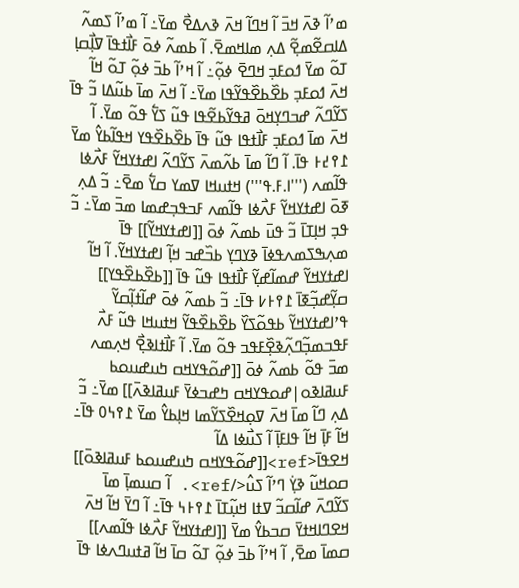ߘߴߊ߬ ߢߍ߫ ߞߏ߫ ߊ߬ ߞߣߊ߬ ߞߍ߫ ߢߍߡߐ߯ ߘߌ߫߸ ߊ߬ ߘߴߊ߬ ߖߘߍ߬ ߡߊߛߐ߬ߘߐ߲߬ ߡߍ߲ ߘߊߞߘߐ߫. ߊ߬ ߕߘߍ߬ ߦߋ߫ ߓߊ߯ߙߟߊ߫ ߜߊ߲߯ߛߊ߲ ߠߋ߬ ߘߌ߫ ߗߋߓߏ߲ ߞߣߐ߫ ߦߋ߲߬߸ ߊ߬ ߞߴߊ߬ ߕߏ߫ ߦߋ߲߬ ߠߋ߬ ߞߊ߬ ߞߍ߫ ߗߋߓߏ߲ ߕߐ߰ߕߐ߰ߟߌ߬ߟߊ ߘߌ߫߸ ߊ߬ ߞߍ߫ ߘߊ߫ ߕߎ߬ߡߊ ߏ߬ ߟߊ߫ ߖߌ߬ߣߍ߬ ߝߏߣߌ߲ߞߋ߫ ߥߟߌ߬ߕߐ߬ߟߊ ߟߎ߬ ߖߌ߱ ߟߋ߬ ߘߌ߫. ߊ߬ ߞߍ߫ ߘߊ߫ ߗߋߓߏ߲ ߓߊ߯ߙߟߊ ߟߎ߬ ߟߊ߫ ߕߐ߰ߕߐ߰ߟߌ ߞߟߊ߬ߕߌ߮ ߘߌ߫ ߁߉߄߅ ߟߊ߫. ߊ߬ ߣߊ߬ ߘߊ߫ ߕߍ߬ߘߍ߫ ߖߌ߬ߣߍ߬ ߊߝߙߌߞߌ߬ ߓߍ߯ߦߊ ߟߊ߬ߘߍ ('''ߊ.ߓ.ߟ''') ߞߙߎߞߊ ߜߘߌ ߛߌ߱ ߘߐ߫߸ ߏ߬ ߡߍ߲ ߧߋ߫ ߊߝߙߌߞߌ߬ ߓߍ߯ߦߊ ߟߊ߬ߘߍ ߓߏߟߏ߲ߝߘߊ ߘߏ߫ ߘߌ߫߸ ߏ߬ ߟߏ߲ ߞߊ߲ߠߊ߫ ߏ߬ ߟߎ߫ ߕߘߍ߬ ߦߋ߫ [[ߊߝߙߌߞߌ߬]] ߟߊ߫ ߘߍ߲ߒߖߘߍߟߦߊ߫ ߢߌߣߌ߲ ߕߏ߰ߝߏ ߞߊ߲߬ ߊߝߙߌߞߌ߬. ߊ߬ ߞߊ߬ ߊߝߙߌߞߌ߬ ߝߘߊ߬ߝߌ߲߬ ߓߊ߯ߙߟߊ ߟߎ߬ ߟߊ߫ [[ߕߐ߰ߕߐ߰ߟߌ]] ߛߌ߲߬ߝߏ߲߬ߧߊ߫ ߁߉߅߇ ߟߊ߫߸ ߏ߬ ߕߘߍ߬ ߦߋ߫ ߝߊ߬ߙߊ߲߬ߛߌ߬ ߟߴߊߝߙߌߞߌ߬ ߕߟߋ߬ߖߌ߰ ߕߐ߰ߕߐ߰ߟߌ߬ ߞߙߎߞߊ ߟߎ߬ ߓߍ߯ ߓߟߏߘߏ߲߬ߣߍ߲߬ߢߐ߲߰ߓߟߏ ߟߋ߬ ߘߌ߫. ߊ߬ ߓߊ߯ߙߊߢߐ߲߯ ߞߍ߲ߘߍ ߘߏ߫ ߟߋ߬ ߕߘߍ߬ ߦߋ߫ [[ߝߋ߬ߟߌߞߛ ߤߎߝߎߋߕ ߓߎߥߊߢߋ|ߝߋߟߌߞߛ ߤߝߏߦߌ߫ ߓߎߥߊߢߍ߫]] ߘߌ߫߸ ߏ߬ ߡߍ߲ ߣߊ߬ ߘߊ߫ ߞߍ߫ ߜߋ߲ߞߐ߰ߖߌ߬ߘߊ ߞߊ߲ߕߌ߮ ߘߌ߫ ߁߉߆߀ ߟߊ߫߸ ߞߊ߬ ߓߊ߲߫ ߞߊ߬ ߟߊߓߊ߲߫ ߊ߬ ߖߎ߯ߦߊ ߡߊ߬ ߞߐߟߊ߫<ref>[[ߝߋ߬ߟߌߞߛ ߤߎߝߎߋߕ ߓߎߥߊߢߋ߫]] ߛߋߞߎ߬ ߢߌ߲߭ ߣߴߊ߬ ߖߎ߮</ref>. ߊ߬ ߛߎߘߊ߲߫ ߘߊ߫ ߖߌ߬ߣߍ߫ ߝߊ߬ߛߏ߬ ߜߙߊ ߞߎ߲߬ߠߊ߫ ߁߉߅߆ ߟߊ߫߸ ߊ߬ ߣߌ߫ ߞߊ߬ ߞߍ߫ ߞߐߣߊߞߙߌ߫ ߛߏߕߌ߮ ߘߌ߫ [[ߊߝߙߌߞߌ߬ ߓߍ߯ߦߊ ߟߊ߬ߘߍ]] ߛߘߊ߫ ߘߐ߫, ߊ߬ ߞߴߊ߬ ߕߏ߫ ߦߋ߲߬ ߠߋ߬ ߛߊ߫ ߞߊ߬ ߥߙߎߣߍߦߊ ߟߊ߫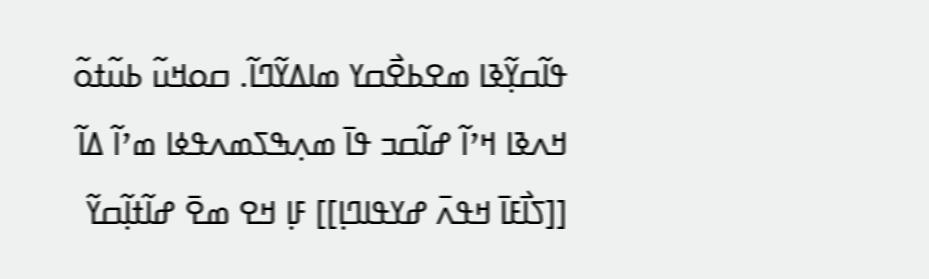ߟߊ߬ߛߌ߲߬ߢߊ ߘߐߕߐ߯ߛߌ ߘߊߡߌ߬ߣߊ߬. ߛߋߞߎ߬ ߕߎ߬ߙߋ߬ ߞߍߢߊ ߞߴߊ߬ ߝߊ߬ߛߏ ߟߊ߫ ߘߍ߲ߒߖߘߍߟߦߊ ߘߴߊ߬ ߡߊ߬ [[ߖߊ߯ߓߊ߫ ߞߟߍ߫ ߝߌߟߊߣߊ߲]] ߓߊ߲ ߞߐ ߘߐ߫ ߝߊ߬ߙߊ߲߬ߛߌ߬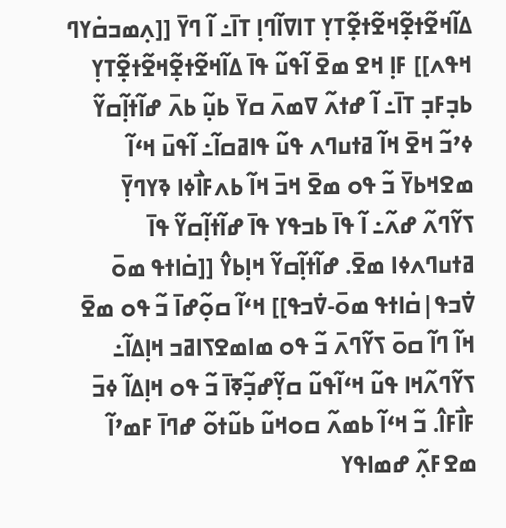ߡߊ߬ߞߐ߬ߙߐ߲߬ߞߐ߬ߙߐ߲߬ߠߌ߲ ߠߊߜߊ߬ߣߊ߲ ߠߊ߫߸ ߊ߬ ߣߌ߫ [[ߍ߲ߘߏߛ߭ߌߣ ߞߟߍ]] ߓߊ߲ ߞߐ ߘߐ߫ ߊ߬ߟߎ߬ ߟߊ߫ ߡߊ߬ߞߐ߬ߙߐ߲߬ߞߐ߬ߙߐ߲߬ߠߌ߲ ߕߏ߲ߓߏ߲ ߠߊ߫߸ ߊ߬ ߝߙߍ߬ ߜߘߍ߫ ߛߌ߫ ߕߎ߲߬ ߕߍ߫ ߝߊ߬ߙߊ߲߬ߛߌ߬ ߦߴߏ߬ ߞߐ߫ ߞߊ߬ ߥߙߎߣߍ ߟߎ߬ ߟߊߥߛߊ߬߸ ߊ߬ߟߎ߫ ߞߵߊ߬ ߘߐߞߕߌ߫ ߏ߬ ߟߋ ߘߐ߫ ߞߏ߫ ߞߊ߬ ߕߍߓߊ߯ߦߊ ߢߌߣߌ߲߫ ߖߌ߬ߣߍ߬ ߝߍ߬߸ ߊ߬ ߟߊ߫ ߕߏߟߌ ߟߊ߫ ߝߊ߬ߙߊ߲߬ߛߌ߬ ߟߊ߫ ߥߙߎߣߍߦߊ ߘߐ߫. ߝߊ߬ߙߊ߲߬ߛߌ߬ ߞߊ߲ߕߌ߮ [[ߛ߭ߊߙߟ ߘߋ߫ ߜ߭ߏߟ|ߛ߭ߊߙߟ ߘߋ߫-ߜ߭ߏߟ]] ߞߵߊ߬ ߛߋ߲߬ߝߊ߫ ߏ߬ ߟߋ ߘߐ߫ ߞߊ߬ ߣߊ߬ ߛߋ߫ ߖߌ߬ߣߍ߫ ߏ߬ ߟߋ ߘߊߘߐߖߊߥߏ ߞߊ߲ߡߊ߬߸ ߖߌ߬ߣߍ߬ߞߊ ߟߎ߬ ߞߵߊ߬ߟߎ߬ ߛߌ߲߬ߝߏ߲߬ߧߊ߫ ߏ߬ ߟߋ ߞߊ߲ߡߊ߬ ߦߏ߫ ߓߊ߯ߓߊ߮. ߏ߬ ߞߵߊ߬ ߕߘߍ߬ ߛߋߞߎ߬ ߕߎ߬ߙߋ߬ ߝߣߊ߫ ߓߘߴߊ߬ ߘߐߓߍ߲߬ ߝߘߊߟߌ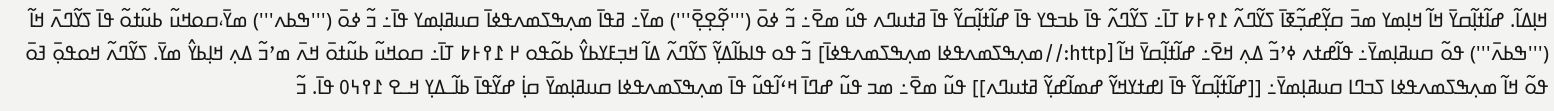ߞߊ߲ߡߊ߬. ߝߊ߬ߙߊ߲߬ߛߌ߫ ߞߊ߬ ߞߊ߲ߘߌ ߘߏ߫ ߛߌ߲߬ߝߏ߲߬ߧߊ߫ ߖߌ߬ߣߍ߬ ߁߉߅߈ ߠߊ߫߸ ߖߌ߬ߣߍ߬ ߟߊ߫ ߕߏߟߌ ߟߊ߫ ߝߊ߬ߙߊ߲߬ߛߌ߬ ߟߊ߫ ߥߙߎߣߍ ߟߎ߬ ߘߐ߫߸ ߏ߬ ߦߋ߫ ('''ߐ߲߬ߐ߲ߐ߲߫''') ߘߌ߫߸ ߥߟߊ߫ ߘߍ߲ߒߖߘߍߟߦߊ߫ ߛߎߥߊ߲ߘߌ ߟߊ߫߸ ߏ߬ ߦߋ߫ ('''ߒߕߍ''') ߘߌ߫،ߛߋߞߎ߬ ߕߎ߬ߙߋ߬ ߟߊ߫ ߖߌ߬ߣߍ߫ ߞߊ߬ ('''ߒߕߍ߫''') ߟߋ߬ ߛߎߥߊ߲ߘߌ߫߸ ߟߊ߬ߝߙߍ ߦߴߏ߬ ߡߍ߲ ߞߐ߫߸ ߝߊ߬ߙߊ߲߬ߛߌ߫ ߞߊ߬ [http://ߘߍ߲ߒߖߘߍߟߦߊ ߘߍ߲ߒߖߘߍߟߦߊ߫] ߏ߬ ߟߋ ߟߊߕߊ߬ߡߌ߲߬ ߖߌ߬ߣߍ߬ ߡߊ߬ ߞߏ߲ߓߌߕߌ߮ ߕߋ߬ߟߋ ߂ ߁߉߅߈ ߠߊ߫߸ ߛߋߞߎ߬ ߕߎ߬ߙߋ߫ ߞߍ߫ ߘߴߏ߬ ߡߍ߲ ߞߊ߲ߕߌ߮ ߘߌ߫. ߖߌ߬ߣߍ߬ ߞߋߟߋ߲߫ ߔߋ߫ ߟߋ߬ ߞߊ߬ ߘߍ߲ߒߖߘߍߟߦߊ ߖߏߣߊ ߛߎߥߊ߲ߘߌ߫߸ [[ߝߊ߬ߙߊ߲߬ߛߌ߬ ߟߊ߫ ߊߝߙߌߞߌ߬ ߝߘߊ߬ߝߌ߲߬ ߥߙߎߣߍ]] ߟߎ߬ ߘߐ߫߸ ߘߏ ߟߎ߬ ߝߣߊ߫ ߞߵߊ߬ߟߎ߬ ߟߊ߫ ߘߍ߲ߒߖߘߍߟߦߊ ߛߎߥߊ߲ߘߌ߫ ߛߊ߲߭ ߝߌ߬ߟߊ߫ ߕߊ߬ߺߡߌ߲ ߞߺߐ ߁߉߆߀ ߟߊ߫. ߏ߬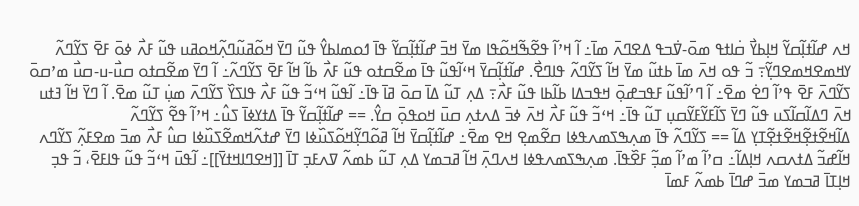ߞߍ ߝߊ߬ߙߊ߲߬ߛߌ߬ ߞߊ߲ߕߌ߯ ߛ߭ߊߙߟ ߘߋ߫-ߜ߭ߏߟ ߡߐߣߍ߫ ߘߊ߫߸ ߊ߬ ߞߴߊ߬ ߟߐ߬ߒ߬ߞߋ߬ߟߊ ߘߌ߫ ߞߏ߫ ߝߊ߬ߙߊ߲߬ߛߌ߬ ߟߊ߫ ߗߋߘߊߕߌ߮ ߟߎ߬ ߣߌ߫ ߞߋ߬ߥߎ߬ߣߍ߲߬ߞߋߥߎ ߟߎ߬ ߓߍ߯ ߦߋ߫ ߓߐ߫ ߖߌ߬ߣߍ߬ ߌߞߘߐߞߘߐߣߌ߲߬߹ ߏ߬ ߟߋ ߞߍ߫ ߘߊ߫ ߕߙߎ߬ ߘߌ߫ ߞߊ߬ ߖߌ߬ߣߍ߬ ߟߊߣߐ߯. ߝߊ߬ߙߊ߲߬ߛߌ߫ ߞߵߊ߬ߟߎ߬ ߟߊ߫ ߘߐ߬ߛߙߋ ߟߎ߬ ߓߍ߯ ߕߊ߬ ߞߊ߬ ߓߐ߫ ߖߌ߬ߣߍ߬߸ ߊ߬ ߣߌ߫ ߘߐ߬ߛߙߋ ߛߎ߯-ߎ-ߛߎ߯ ߘߴߛߋ߫ ߖߌ߬ߣߍ߫ ߓߐ߫ ߟߴߊ߬ ߣߐ߭ ߘߐ߫߸ ߊ߬ ߣߴߊ߬ߟߎ߬ ߓߟߏߝߋ߲߫ ߞߟߏߡߊ ߕߊ߬ߕߊ ߟߎ߬ ߓߍ߯߹ ߡߍ߲ ߠߎ߬ ߡߊ߫ ߛߋ߫ ߥߊ߫ ߟߊ߫߸ ߊ߬ߟߎ߬ ߞߵߏ߬ ߟߎ߬ ߓߍ߯ ߟߊߖߌ߰ ߖߌ߬ߣߍ߫ ߘߎ߲߭ ߠߎ߬ ߘߐ߫. ߊ߬ ߣߌ߫ ߞߊ߬ ߔߙߎ ߞߍ߫ ߣߡߊ߬ߛߊ߬ߖߎ ߟߎ߬ ߣߌ߫ ߖߊ߬ߓߌ߬ߓߌ߬ߛߎ߲ ߠߎ߬ ߟߊ߫߸ ߞߵߏ߬ ߟߎ߬ ߓߍ߯ ߞߍ߫ ߦߏ߫ ߡߍߙߍ߲ ߛߎ߫ ߞߋߟߋ߲߫ ߛߌ߮. == ߝߊ߬ߙߊ߲߬ߛߌ߬ ߟߊ߫ ߡߙߌߦߊ߫ ߖߎ߮߸ ߞߴߊ߬ ߟߐ߬ ߖߌ߬ߣߍ߬ ߡߊ߬ߞߐ߬ߙߐ߲߬ߞߐ߬ߙߐ߲߬ߠߌ߲ ߡߊ߬ == ߖߌ߬ߣߍ߬ ߟߊ߫ ߘߍ߲ߒߖߘߍߟߦߊ ߛߐ߬ߘߐ߲ ߞߐ ߘߐ߫߸ ߝߊ߬ߙߊ߲߬ߛߌ߫ ߞߊ߬ ߥߋ߬ߣߌ߲߬ߞߋ߬ߖߎ߰ߦߊ ߣߌ߫ ߝߙߍ߬ߞߘߐ߬ߖߎ߰ߦߊ ߛߎ߮ ߓߍ߯ ߘߏ߫ ߘߐߓߍ߲߬ ߖߌ߬ߣߍ ߞߊ߬ߝߏ߬ ߡߙߍߛߍ ߞߊ߲ߡߊ߬߸ ߛߴߊ߬ ߘߴߊ߬ ߘߏ߲߬ ߓߐ߰ߟߊ߫. ߘߍ߲ߒߖߘߍߟߦߊ ߞߍߣߍ߲߫ ߞߊ߬ ߥߏߘߌ ߡߍ߲ ߠߎ߬ ߕߘߍ߬ ߜߍߓߏ߲ ߠߊ߫ [[ߞߐߣߊߞߙߌ߫]]߸ ߊ߬ߟߎ߫ ߞߵߏ߬ ߟߎ߬ ߟߊߓߐ߫، ߏ߬ ߟߏ߲ ߞߊ߲ߠߊ߫ ߥߏߘߌ ߘߏ߫ ߝߣߊ߫ ߕߘߍ߬ ߓߘߊ߫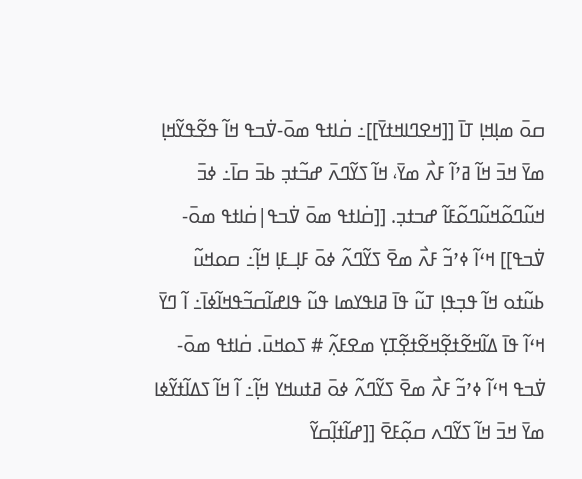ߛߋ߫ ߘߊ߲ߞߊ߲ ߠߊ߫ [[ߞߐߣߊߞߙߌ߫]]߸ ߛ߭ߊߙߟ ߘߋ߫-ߜ߭ߏߟ ߞߊ߬ ߟߐ߬ߟߌ߬ߞߊ߲ ߘߌ߫ ߞߏ߫ ߞߊ߬ ߥߴߊ߬ ߓߍ߯ ߘߌ߫، ߞߊ߬ ߖߌ߬ߣߍ߫ ߝߏ߬ߙߏ߲ ߕߏ߫ ߛߊ߫߸ ߦߏ߫ ߞߎ߬ߣߋ߬ߞߎ߬ߣߋ߬ߓߊ߬ ߝߏߙߏ߲. [[ߛ߭ߊߙߟ ߘߋ߫ ߜ߭ߏߟ|ߛ߭ߊߙߟ ߘߋ߫-ߜ߭ߏߟ]] ߞߵߊ߬ ߦߴߏ߬ ߓߍ߯ ߘߐ߫ ߖߌ߬ߣߍ߬ ߦߋ߫ ߓߊ߲ߺߓߊ߲ ߞߊ߲߬߸ ߛߋߞߎ߬ ߕߎ߬ߙߋ ߞߊ߬ ߟߏ߲ߟߊ߲ ߠߎ߬ ߟߊ߫ ߥߊߟߌߘߊ ߟߎ߬ ߟߊߝߊ߬ߛߏ߬ߟߞߊ߬ߦߊ߫߸ ߊ߬ ߣߌ߫ ߞߵߊ߬ ߟߊ߫ ߡߊ߬ߞߐ߬ߙߐ߲߬ߞߐ߬ߙߐ߲߬ߠߌ߲ ߘߐߓߍ߲߬ # ߖߋߞߎ߫. ߛ߭ߊߙߟ ߘߋ߫-ߜ߭ߏߟ ߞߵߊ߬ ߦߴߏ߬ ߓߍ߯ ߘߐ߫ ߖߌ߬ߣߍ߬ ߦߋ߫ ߥߙߎߞߌ ߞߊ߲߬߸ ߊ߬ ߞߊ߬ ߖߡߊ߬ߙߌ߬ߦߊ ߘߌ߫ ߞߏ߫ ߞߊ߬ ߖߌ߬ߣߍ ߛߋ߲߬ߓߐ߫ [[ߝߊ߬ߙߊ߲߬ߛߌ߬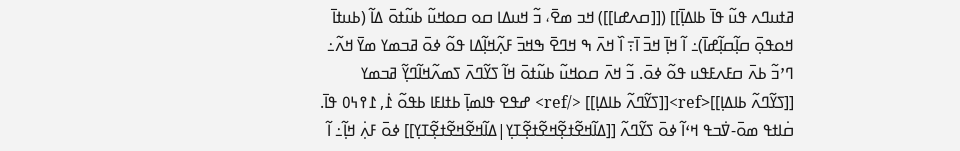ߥߙߎߣߍ ߟߎ߬ ߟߊ߫ ߕߊߡߊ߲߫]] ([[ߛߍߝߊ]]) ߞߏ ߘߐ߫، ߏ߬ ߞߎߡߊ ߛߋ ߛߋߞߎ߬ ߕߎ߬ߙߋ߫ ߡߊ߬ (ߕߎߙߊ߫ ߞߋߟߋ߲߫ ߛߊ߲߬ߛߊ߲߬ߝߊ߫)߸ ߊ߬ ߞߊ߲߫ ߞߏ߫ ߊ߫߹ ߊ߰ ߞߍ߫ ߒ ߞߣߐ߫ ߒߞߏ߫ ߓߍ߲߬ߞߊ߲߬ߡߊ ߟߋ߬ ߦߋ߫ ߥߏߘߌ ߘߌ߫ ߞߍ߬߸ ߣߴߏ߬ ߕߍ߫ ߛߓߍߓߟߎ ߟߋ߬ ߦߋ߫. ߏ߬ ߞߍ߫ ߛߋߞߎ߬ ߕߎ߬ߙߋ߫ ߞߊ߬ ߖߌ߬ߣߍ߫ ߖߘߍ߬ߞߊ߬ߣߌ߲߬ ߥߏߘߌ [[ߖߌ߬ߣߍ߬ ߕߊߡߊ߲]]<ref>[[ߖߌ߬ߣߍ߬ ߕߊߡߊ߲]] </ref> ߝߟߐ ߟߊߘߊ߲߫ ߕߙߊߓߊ ߕߟߋ߬ ߁߭, ߁߉߆߀ ߟߊ߫. ߛ߭ߊߙߟ ߘߋ߫-ߜ߭ߏߟ ߞߵߊ߬ ߦߋ߫ ߖߌ߬ߣߍ߬ [[ߡߊ߬ߞߐ߬ߙߐ߲߬ߞߐ߬ߙߐ߲߬ߠߌ߲|ߡߊ߬ߞߐ߬ߞߐ߬ߙߐ߲߬ߠߌ߲]] ߦߋ߫ ߓߍ߲߭ ߞߊ߲߬߸ ߊ߬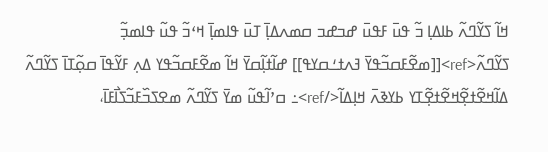ߞߊ߬ ߖߌ߬ߣߍ߬ ߕߊߡߊ߲ ߏ߬ ߟߎ߫ ߓߟߎ߫ ߝߏߝߏ ߛߘߍߡߊ߲߫ ߠߎ߫ ߟߊߘߊ߲߫ ߞߵߏ߬ ߟߎ߬ ߟߊߘߏ߲߬ ߖߌ߬ߣߍ߬<ref>[[ߘߐ߬ߓߛߏ߬ߟߌ߫ ߔߍߙߑߛߌߟ]] ߝߊ߬ߙߊ߲߬ߛߌ߫ ߞߊ߬ ߘߐ߬ߓߛߏ߬ߟߌ ߡߍ߲ ߓߌ߬ߟߊ߫ ߛߋ߲߬ߠߊ߫ ߖߌ߬ߣߍ߬ ߡߊ߬ߞߐ߬ߙߐ߲߬ߞߐ߬ߙߐ߲߬ߠߌ ߕߌߢߍ߫ ߞߊ߲ߡߊ߬</ref>߸ ߛߴߊ߬ߟߎ߬ ߘߌ߫ ߖߌ߬ߣߍ߬ ߘߐߖߏ߰ߓߏ߬ߖߊ߯ߓߊ߫،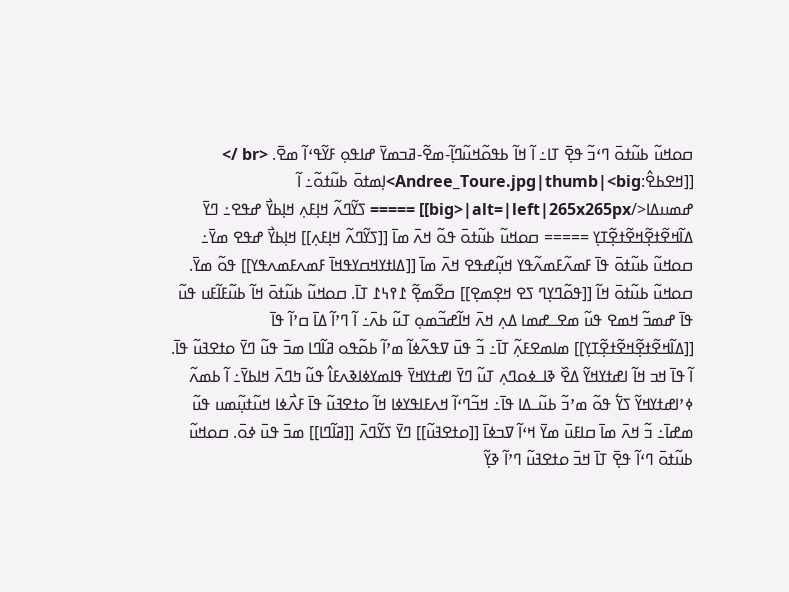ߛߋߞߎ߬ ߕߎ߬ߙߋ߫ ߣߵߏ߬ ߟߐ߲߫ ߠߊ߸ ߊ߬ ߞߊ߬ ߕߟߋ߬ߞߎ߬ߣߊ߲߬-ߘߐ߬-ߥߏߘߌ߫ ߝߊߟߋ߲ ߓߌ߬ߟߵߊ߬ ߘߐ߫. <br /> [[ߞߐߕߐ߮:Andree_Toure.jpg|thumb|<big>ߊ߲ߘߙߋ߫ ߕߎ߬ߙߋ߬߸ ߊ߬ ߝߘߎߡߊ</big>|alt=|left|265x265px]] ===== ߖߌ߬ߣߍ߬ ߞߊ߲ߓߍ߲ ߞߊ߲ߕߌ߯ ߝߟߐ߸ ߣߌ߫ ߡߊ߬ߞߐ߬ߙߐ߲߬ߞߐ߬ߙߐ߲߬ߠߌ߲ ===== ߛߋߞߎ߬ ߕߎ߬ߙߋ߫ ߟߋ߬ ߞߍ߫ ߘߊ߫ [[ߖߌ߬ߣߍ߬ ߞߊ߲ߓߍ߲]] ߞߊ߲ߕߌ߯ ߝߟߐ ߘߌ߫߸ ߛߋߞߎ߬ ߕߎ߬ߙߋ߫ ߟߊ߫ ߓߘߍ߬ߓߘߍ߬ߟߌ ߞߎ߲߬ߝߟߐ ߞߍ߫ ߘߊ߫ [[ߡߊߙߌߞߛߌߟߞߊ߫ ߓߘߍߓߘߍߟߌ]] ߟߋ߬ ߘߌ߫. ߛߋߞߎ߬ ߕߎ߬ߙߋ߫ ߞߊ߬ [[ߟߋ߬ߣߌ߲ߣ ߖߐ ߞߐ߲ߘߐ߲]] ߛߐ߬ߘߐ߲߬ ߁߉߆߁ ߠߊ߫. ߛߋߞߎ߬ ߕߎ߬ߙߋ߫ ߞߊ߬ ߕߎ߬ߓߊ߬ߓߎ ߟߎ߬ ߟߊ߫ ߝߘߏ߬ ߞߘߐ ߟߎ߬ ߘߐߺߝߘߊ ߡߍ߲ ߞߍ߫ ߞߊ߬ߝߏ߬ߘߋ߲ ߠߎ߬ ߕߍ߫߸ ߊ߬ ߣߴߊ߬ ߡߊ߫ ߛߴߊ߬ ߟߊ߫ [[ߡߊ߬ߞߐ߬ߙߐ߲߬ߞߐ߬ߙߐ߲߬ߠߌ߲]] ߘߊߘߐߓߍ߲߬ ߠߊ߫߸ ߏ߬ ߟߎ߫ ߜߟߍ߬ߦߊ߬ ߘߴߊ߬ ߕߋ߬ߟߋ ߥߊ߬ߣߊ ߘߏ߫ ߟߎ߬ ߣߌ߫ ߋߙߐߔߎ߬ ߟߊ߫.   ߊ߬ ߟߊ߫ ߞߏ ߞߊ߬ ߊߝߙߌߞߌ߬ ߡߐ߰ ߢߊߺߦߋߣߍ߲ ߠߎ߬ ߣߌ߫ ߊߝߙߌߞߌ߫ ߟߊߘߌߦߊߢߍߓߊ߮ ߟߎ߬ ߤߣߍ߫ ߞߊߕߌ߫߸ ߊ߬ ߕߘߍ߬ ߦߴߊߝߙߌߞߌ߬ ߖߌ߱ ߟߋ߬ ߘߴߏ߬ ߕߎ߬ߺߡߊ ߟߊ߫߸ ߞߏ߬ߣߵߊ߬ ߞߍߓߊߟߌߦߊ ߞߊ߬ ߋߙߐߔߎ߬ ߟߊ߫ ߓߍ߯ߦߊ ߞߎ߬ߙߎ߲߬ߘߎ ߟߎ߬ ߘߝߊ߫߸ ߏ߬ ߞߍ߫ ߘߊ߫ ߛߊߓߎ߫ ߘߌ߫ ߞߵߊ߬ ߜߏߦߊ߫ [[ߋߙߐߔߎ߬]] ߣߌ߫ ߖߌ߬ߣߍ߫ [[ߥߊ߬ߣߊ]] ߘߏ߫ ߟߎ߫ ߦߋ߫. ߛߋߞߎ߬ ߕߎ߬ߙߋ߫ ߣߵߊ߬ ߟߐ߲߫ ߠߊ߫ ߞߏ߫ ߋߙߐߔߎ߬ ߣߴߊ߬ ߢߌ߲߬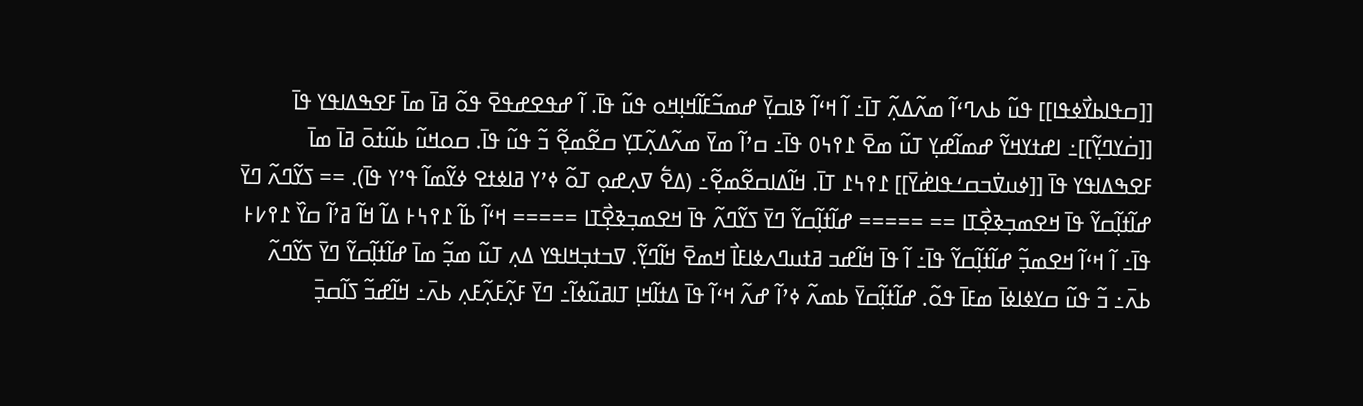[[ߛߟߊߕߌ߯ߦߟߊ]] ߟߎ߬ ߕߍߣߵߊ߬ ߘߍ߬ߡߍ߲߬ ߠߊ߫߸ ߊ߬ ߞߵߊ߬ ߢߊߛߌ߲߫ ߝߘߏ߬ߓߊ߬ߞߊ߲ߞߋ ߟߎ߬ ߟߊ߫. ߊ߬ ߝߟߐߝߟߐ߫ ߟߋ߬ ߥߊ߫ ߘߊ߫ ߓߐߒߡߊߟߌ ߟߊ߫ [[ߛ߭ߌߣߌ߲߬]]߸ ߊߝߙߌߞߌ߬ ߝߘߊ߬ߝߌ߲ ߠߎ߬ ߘߐ߫ ߁߉߆߀ ߟߊ߫߸ ߛߴߊ߬ ߘߌ߫ ߘߍ߬ߡߍ߲߬ߠߌ߲ ߛߐ߬ߘߐ߲߬ ߏ߬ ߟߎ߬ ߟߊ߫. ߛߋߞߎ߬ ߕߎ߬ߙߋ߫ ߥߊ߫ ߘߊ߫ ߓߐߒߡߊߟߌ ߟߊ߫ [[ߦߎߜ߭ߏߛߑߟߊߝ߭ߌ߫]] ߁߉߆߁ ߠߊ߫. ߞߊ߬ߡߊߛߐ߬ߘߐ߲߬߸ (ߡߐ߱ ߜߍ߲ߝߋ߲ ߠߋ߬ ߦߴߌ ߥߊߦߙߐ ߦߌ߬ߘߊ߬ ߟߴߌ ߟߊ߫). == ߖߌ߬ߣߍ߬ ߣߌ߫ ߝߊ߬ߙߊ߲߬ߛߌ߬ ߟߊ߫ ߞߐߘߏ߲ߢߐ߲߯ߠߊ == ===== ߝߊ߬ߙߊ߲߬ߛߌ߬ ߣߌ߫ ߖߌ߬ߣߍ߬ ߟߊ߫ ߞߐߘߏ߲ߢߐ߲߯ߠߊ ===== ߞߵߊ߬ ߕߊ߬ ߁߉߆߅ ߡߊ߬ ߞߊ߬ ߥߴߊ߬ ߛߌ߰ ߁߉߇߅ ߟߊ߫߸ ߊ߬ ߞߵߊ߬ ߞߐߘߏ߲߬ ߝߊ߬ߙߊ߲߬ߛߌ߬ ߟߊ߫߸ ߊ߬ ߟߊ߫ ߞߊ߬ߝߏ ߥߙߎߣߍߦߊߓߊ߯ ߞߘߐ߫ ߞߊ߬ߣߌ߲߬. ߜߏߙߏ߲ߞߊߟߌ ߡߍ߲ ߠߎ߬ ߘߏ߲߬ ߘߊ߫ ߝߊ߬ߙߊ߲߬ߛߌ߬ ߣߌ߫ ߖߌ߬ߣߍ߬ ߕߍ߫߸ ߏ߬ ߟߎ߬ ߛߌߦߊߦߊ߫ ߘߓߊ߫ ߟߋ߬. ߝߊ߬ߙߊ߲߬ߛߌ߫ ߕߘߍ߬ ߦߴߊ߬ ߝߍ߬ ߞߵߊ߬ ߟߊ߫ ߡߙߊ߬ߞߊ߲ ߠߊߥߎ߬ߦߊ߬߸ ߣߌ߫ ߓߍ߲߬ߓߍ߲߬ߓߍ߲ ߕߍ߫߸ ߞߊ߬ߝߏ߬ ߖߊ߬ߛߏ߲߫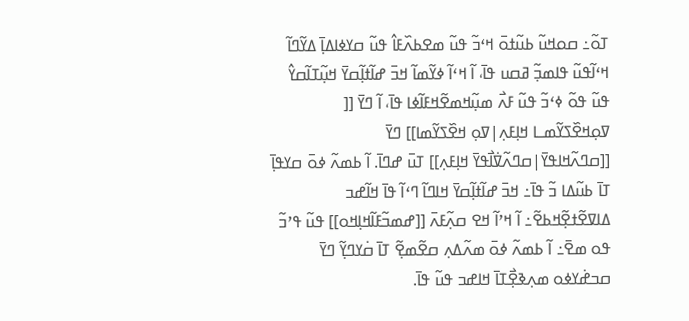ߠߋ߬߸ ߛߋߞߎ߬ ߕߎ߬ߙߋ߫ ߞߵߏ߬ ߟߎ߬ ߘߐߕߍ߰ߓߊ߮ ߟߎ߬ ߛߌߦߊߡߊ߲߫ ߡߌ߬ߣߊ߬ ߞߵߊ߬ߟߎ߬ ߟߊߘߏ߲߬ ߥߛߎ ߟߊ߫، ߊ߬ ߞߵߊ߬ ߦߌ߬ߘߊ߬ ߞߏ߫ ߝߊ߬ߙߊ߲߬ߛߌ߫ ߞߎ߲߬ߠߊ߬ߛߌ߮ ߟߎ߬ ߟߋ߬ ߦߵߏ߬ ߟߎ߬ ߓߍ߯ ߘߎ߲߬ߞߘߐ߬ߞߓߊ߬ߦߊ ߟߊ߫، ߊ߬ ߣߌ߫ [[ ߜߋ߲ߞߐ߰ߖߌ߬ߘߺߊ ߞߊ߲ߓߍ߲|ߜߋ߲ ߞߐ߰ߖߌ߬ߘߊ]] ߣߌ߫ [[ߛߣߍ߬ߞߊߟߌ߫|ߛߣߍ߬ߜ߭ߊ߯ߟߌ߫ ߞߊ߲ߓߍ߲]] ߠߎ߫ ߝߣߊ߫. ߊ߬ ߕߘߍ߬ ߦߋ߫ ߛߌߟߊ߲߫ ߠߊ߫ ߕߎ߬ߡߊ ߏ߬ ߟߊ߫߸ ߞߏ߫ ߝߊ߬ߙߊ߲߬ߛߌ߫ ߞߊߣߊ߬ ߣߵߊ߬ ߟߊ߫ ߞߊ߬ߝߏ ߡߊߜߐ߬ߙߐ߲߬ߞߕߐ߬߸ ߊ߬ ߞߴߊ߬ ߞߐ ߛߍ߲߬ߓߍ߫ [[ߝߘߏ߬ߓߊ߬ߞߊ߲ߞߋ]] ߟߎ߬ ߟߴߏ߬ ߟߋ ߘߐ߫߸ ߊ߬ ߕߘߍ߬ ߦߋ߫ ߘߍ߬ߡߍ߲ ߛߐ߬ߘߐ߲߬ ߠߊ߫ ߛ߭ߌߣߌ߲߬ ߣߌ߫ ߛߏߝ߭ߌߦߋ ߘߍ߲ߢߐ߲߯ߠߊ߫ ߞߊߝߏ ߟߎ߬ ߟߊ߫.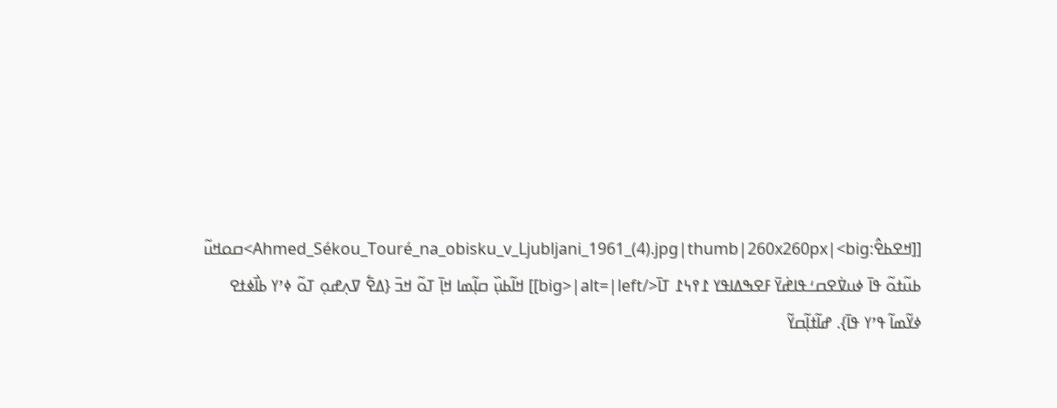[[ߞߐߕߐ߮:Ahmed_Sékou_Touré_na_obisku_v_Ljubljani_1961_(4).jpg|thumb|260x260px|<big>ߛߋߞߎ߬ ߕߎ߬ߙߋ߬ ߟߊ߫ ߦߎߜ߭ߐߛߑߟߊߝ߭ߌ߫ ߓߐߒߡߊߟߌ ߁߉߆߁ ߠߊ߫</big>|alt=|left]] ߞߊ߬ߕߎ߲߰ ߛߊ߲߬ߘߊ ߞߊ߲߫ ߠߋ߬ ߞߏ߫ {ߡߐ߱ ߜߍ߲ߝߋ߲ ߠߋ߬ ߦߴߌ ߕߊ߯ߦߙߐ ߦߌ߬ߘߊ߬ ߟߴߌ ߟߊ߫}. ߝߊ߬ߙߊ߲߬ߛߌ߬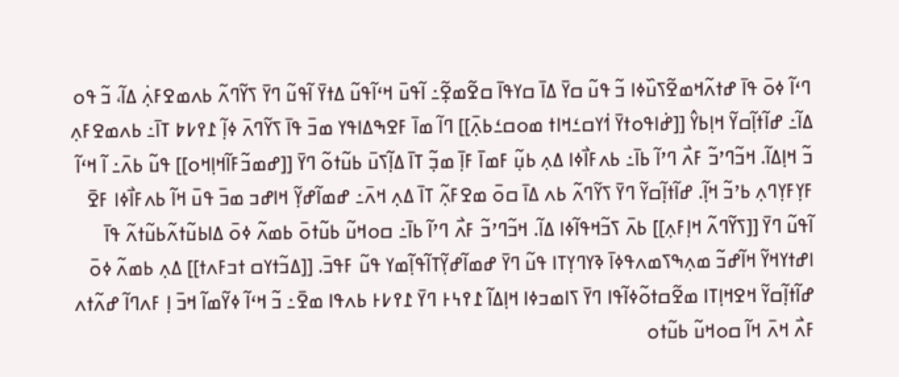ߣߵߊ߬ ߦߋ߫ ߟߊ߫ ߝߙߍ߬ߞߘߐ߬ߖߎ߰ߦߊ ߏ߬ ߟߎ߬ ߛߌ߫ ߡߊ߫ ߛߌߟߊ߫ ߛߐ߬ߘߐ߲߬߸ ߊ߬ߟߎ߫ ߞߵߊ߬ߟߎ߬ ߡߙߌ߫ ߊ߬ߟߎ߬ ߣߌ߫ ߖߌ߬ߣߍ߬ ߕߍߘߐߓߍ߲߭ ߡߊ߬، ߏ߬ ߟߋ ߡߊ߬߸ ߝߊ߬ߙߊ߲߬ߛߌ߬ ߞߊ߲ߕߌ߮ [[ߝ߭ߊߟߋߙߌ߫ ߗ߭ߌߛߑߞߊߙ ߘߋߛߑߕߍ߲߫]] ߣߊ߬ ߘߊ߫ ߓߐߒߡߊߟߌ ߘߏ߫ ߟߊ߫ ߖߌ߬ߣߍ߫ ߦߊ߲߬ ߁߉߇߈ ߠߊ߫߸ ߕߍߘߐߓߍ߲ ߏ߬ ߞߊ߲ߡߊ߬. ߞߏ߬ߣߴߏ߬ ߓߍ߯ ߣߴߊ߬ ߕߊ߫߸ ߕߍߓߊ߯ߦߊ ߡߍ߲ ߕߎ߲߬ ߓߘߊ߫ ߓߊ߲߫ ߘߏ߲߬ ߠߊ߫ ߡߊ߲߬ߖߎ߫ ߕߎ߬ߙߋ߬ ߣߌ߫ [[ߝߘߏ߬ߓߊ߬ߞߊ߲ߞߋ]] ߟߎ߬ ߕߍ߫߸ ߊ߬ ߞߵߊ߬ ߓߌ߲ߓߌ߲ߣߍ߲ ߕߴߏ߬ ߞߊ߲߬. ߝߊ߬ߙߊ߲߬ߛߌ߬ ߣߌ߫ ߖߌ߬ߣߍ߬ ߕߍ ߡߊ߫ ߛߋ߫ ߘߐߓߍ߲߬ ߠߊ߫ ߡߍ߲ ߞߍ߫߸ ߝߘߊ߬ߝߌ߲߬ ߞߊߝߏ ߘߏ߫ ߟߎ߫ ߞߊ߬ ߕߍߓߊ߯ߦߊ ߓߐ߫ ߊ߬ߟߎ߬ ߣߌ߫ [[ߖߌ߬ߣߍ߬ ߞߊ߲ߓߍ߲]] ߕߍ߫ ߖߏ߬ߞߟߊ߬ߦߊ ߡߊ߬. ߞߏ߬ߣߴߏ߬ ߓߍ߯ ߣߴߊ߬ ߕߊ߫߸ ߛߋߞߎ߬ ߕߎ߬ߙߋ߫ ߕߘߍ߬ ߦߋ߫ ߡߊߕߎ߬ߙߍ߬ߕߎ߬ߙߍ߬ ߟߊ߫ ߊߝߙߌߞߌ߬ ߞߊ߬ߝߏ߬ ߘߍ߲ߒߖߘߍߟߦߊ߫ ߢߌߣߌ߲ߠߊ ߟߎ߬ ߣߌ߫ ߝߘߊ߬ߝߌ߲߬ߠߊ߬ߟߊ߲߬ߘߌ ߟߎ߬ ߓߟߏ߫. [[ߡߏ߬ߙߌߛ ߙߏߓߍߙ]] ߡߍ߲ ߕߘߍ߬ ߦߋ߫ ߝߊ߬ߙߊ߲߬ߛߌ߬ ߞߐߞߊ߲ߠߊ ߘߐ߬ߛߙߋ߬ߦߊ߬ߟߊ ߣߌ߫ ߖߊߘߏߦߊ ߞߊ߲ߡߊ߬ ߁߉߆߅ ߣߌ߫ ߁߉߇߅ ߕߍߟߊ ߘߐ߫߸ ߏ߬ ߞߵߊ߬ ߦߌ߬ߘߊ߬ ߞߏ߫ ߊ߲ ߓߍߣߊ߬ ߝߍ߬ߙߍ ߓߍ߯ ߞߍ߫ ߞߊ߬ ߛߋߞߎ߬ ߕߎ߬ߙߋ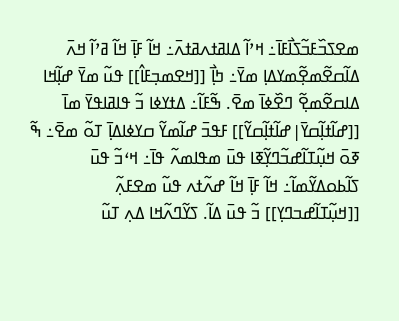ߘߐߖߏ߰ߓߏ߬ߖߊ߯ߓߊ߫߸ ߞߴߊ߬ ߡߊߥߙߍߥߙߍ߫߸ ߞߊ߬ ߓߊ߲߫ ߞߊ߬ ߥߴߊ߬ ߞߍ߫ ߡߊ߬ߛߐ߬ߘߐ߲߬ߘߌߡߊ߲ ߘߌ߫߸ ߤߊ߲߯ [[ߞߐߘߏ߲ߓߊ߮]] ߟߎ߬ ߘߌ߫ ߝߊ߲߬ߞߊ ߡߊߛߐ߬ߘߐ߲߬ ߣߐ߰ߦߊ߫ ߘߐ߫. ߒ߬ߓߊ߬߸ ߡߙߌߦߊ ߏ߬ ߟߊߥߊߟߌ߫ ߘߊ߫ [[ߝߊ߬ߙߊ߲߬ߛߌ߫|ߝߊ߬ߙߊ߲߬ߛߌ߬]] ߓߟߏ߫ ߝߊ߬ߘߌ߬ ߛߌߦߊߡߊ߲߫ ߠߋ߬ ߘߐ߫߸ ߒ߬ ߧߋ߫ ߞߎ߲߬ߠߊ߬ߝߏ߬ߣߌ߲߬ߧߊ ߟߎ߫ ߘߟߊߘߍ߬ ߟߊ߫߸ ߞߵߏ߬ ߟߎ߫ ߖߊ߬ߕߋߡߌ߬ߘߊ߬߸ ߞߊ߬ ߓߊ߲߫ ߞߊ߬ ߝߍ߬ߙߍ ߟߎ߬ ߘߐߓߍ߲߬ [[ߞߎ߲߬ߠߊ߬ߝߏߣߌ߲]] ߏ߬ ߟߎ߫ ߡߊ߬. ߖߌ߬ߣߍ߬ߞߊ ߡߍ߲ ߠߎ߬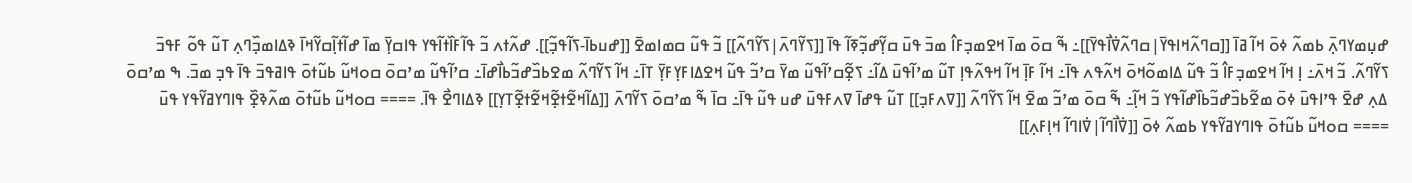ߝߎ߲ߘߌߣߍ߲߫ ߕߘߍ߬ ߦߋ߫ ߞߊ߬ ߥߊ߫ [[ߛߣߍ߬ߞߊߟߌ߫|ߛߣߍ߬ߜ߭ߊ߯ߟߌ߫]]߸ ߒ߬ ߛߋ߫ ߘߊ߫ ߞߐߘߏ߲ߓߊ߮ ߘߏ߫ ߟߎ߫ ߛߌ߲߬ߝߏ߲߬ߧߊ߬ ߟߊ߫ [[ߖߌ߬ߣߍ߫|ߖߌ߬ߣߍ߬]] ߏ߬ ߟߎ߬ ߛߘߊߘߐ߫ [[ߝߎߕߊ߫-ߖߊ߬ߟߏ߲߬]]. ߝߍ߬ߙߍ ߏ߬ ߟߊ߬ߓߊ߰ߙߊ߬ߟߌ ߟߊߛߌ߲߫ ߘߊ߫ ߝߊ߬ߙߊ߲߬ߛߌ߬ߞߊ߫ ߢߡߊߘߏ߲߰ߣߍ߲ ߠߎ߬ ߟߋ߬ ߓߟߏ߫ ߖߌ߬ߣߍ߬. ߏ߬ ߞߍ߫߸ ߊ߲ ߞߊ߬ ߞߐߘߏ߲ߓߊ߮ ߏ߬ ߟߎ߬ ߡߊߘߋ߬ߞߋ߫ ߞߍ߬ߟߍ ߟߊ߫߸ ߞߊ߬ ߓߊ߲߫ ߞߊ߬ ߞߟߍ߬ߟߊ߲ ߠߎ߬ ߘߴߊ߬ߟߎ߫ ߡߊ߬߸ ߖߐ߲߬ߛߴߊ߬ߟߎ߬ ߘߌ߫ ߛߴߏ߬ ߟߎ߬ ߞߐߡߊߓߌ߲ߓߌ߲߫ ߠߊ߫߸ ߞߊ߬ ߖߌ߬ߣߍ߬ ߘߐߕߏ߰ߝߏ߬ߕߊ߯ߝߊ߫߸ ߛߴߊ߬ߟߎ߬ ߘߴߛߋ߫ ߛߋߞߎ߬ ߕߎ߬ߙߋ߫ ߟߊߥߟߏ߫ ߟߊ߫ ߟߏ߲ ߘߏ߫. ߒ ߘߴߛߋ߫ ߡߍ߲ ߝߐ߫ ߟߴߊߟߎ߫ ߦߋ߫ ߘߐ߬ߕߏ߰ߝߏ߬ߕߊ߰ߝߊ߬ߟߌ ߏ߬ ߞߊ߲߬߸ ߒ߬ ߛߋ߫ ߘߴߏ߬ ߘߐ߫ ߞߊ߬ ߖߌ߬ߣߍ߬ [[ߜߍߓߏ߲]] ߠߎ߬ ߟߝߊ߫ ߜߍߓߟߎ߫ ߝߎ ߟߎ߬ ߟߊ߫߸ ߛߊ߫ ߒ߬ ߘߴߛߋ߫ ߖߌ߬ߣߍ߫ [[ߡߊ߬ߞߐ߬ߙߐ߲߬ߞߐ߬ߙߐ߲߬ߠߌ߲]] ߢߡߊߣߐ߯ ߟߊ߫. ==== ߛߋߞߎ߬ ߕߎ߬ߙߋ߫ ߘߍ߬ߢߐ߲߰ ߟߊߣߌߥߌ߬ߟߌ ߟߎ߫ ==== ߛߋߞߎ߬ ߕߎ߬ߙߋ߫ ߟߊߣߌߥߌ߬ߟߌ ߕߘߍ߬ ߦߋ߫ [[ߜ߭ߊ߯ߣߊ߬|ߜ߭ߊߣߊ߬ ߞߊ߲ߓߍ߲]]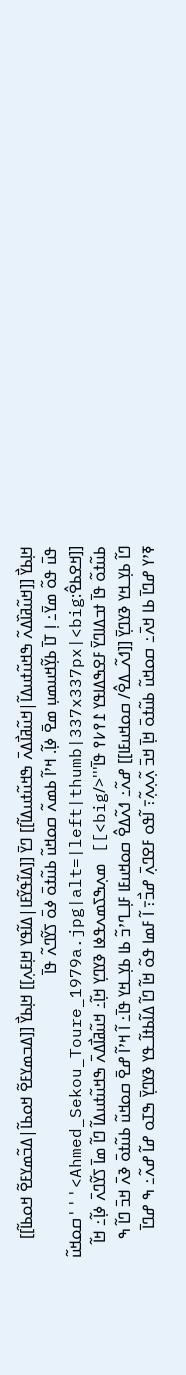ߞߊ߲ߕߌ߯ [[ߞߎ߬ߥߊ߰ߡߍ߬ ߒߞߎ߬ߙߎߡߊ߬|ߞߎ߬ߥߊ߯ߡߍ߫ ߒߞߎ߬ߙߎߡߊ߬]] ߣߌ߫ [[ߡߊ߬ߟߌ߬ߓߊ|ߡߊ߬ߟߌ ߞߊ߲ߓߍ߲]] ߞߊ߲ߕߌ߯ [[ߡߏߘߌߓߐ߬ ߞߋߕߊ߬|ߡߏ߬ߘߌߓߐ߬ ߞߋߕߊ߬]] ߟߎ߫ ߟߋ߬ ߘߌ߫߸ ߊ߲ ߠߊ߫ ߕߌ߲߬ߞߎߘߎ߲ ߘߐ߫ ߦߊ߲߬. ߞߴߊ߬ ߕߘߍ߬ ߛߋߞߎ߬ ߕߎ߬ߙߋ߫ ߦߋ߫ ߖߌ߬ߣߍ߬ ߟߊ߫ [[ߞߐߕߐ߮:Ahmed_Sekou_Toure_1979a.jpg|alt=|left|thumb|337x337px|<big>'''ߛߋߞߎ߬ ߕߎ߬ߙߋ߬ ߟߊ߫ ߙߏߡߊߣߌ߫ ߓߐߒߡߊߟߌ ߁߉߇߉ ߟߊ߫'''</big>]] ߘߍ߲ߒߖߘߍߟߦߊ ߢߌߣߌ߲ ߞߊ߲߬߸ ߞߎ߬ߥߊ߯ߡߍ߫ ߒߞߎ߬ߙߎߡߊ߬ ߣߊ߬ ߘߊ߫ ߖߌ߬ߣߍ߫ ߦߊ߲߬߸ ߞߊ߬ ߣߊ߬ ߕߌ߲ߺߞߌ ߢߌߣߌ߲߫ [[ߗߍ߬ߺߡߐ߮/ ߛߋߞߎߓߊ]] ߝߍ߬߸ ߗߍ߬ߡߐ߮ ߛߋߞߎߓߊ ߓߊ߲ߺߣߴߏ߬ ߕߊ ߕߌ߲ߺߞߌ ߟߊ߫߸ ߊ߬ ߞߴߊ߬ ߝߐ߫ ߛߋߞߎ߬ ߕߎ߬ߙߋ߫ ߢߍ߫ ߞߏ߫ ߣߊ߬ ߒ ߧߴߌ ߝߣߊ߫ ߕߊ ߞߍ߫߸ ߛߋߞߎ߬ ߕߎ߬ߙߋ߫ ߞߊ߲߫ ߞߏ߫ ߍ߲߬ߍ߲ߍ߲߬߹ ߊ߬ߟߋ ߓߐߣߍ߲߫ ߝߏ߯߹ ߊ߬ ߓߘߊ ߟߋ߬ ߞߊ߬ ߣߊ߬ ߡߊ߬ߕߙߊ߬ߺߟߌ ߢߌߣߌ߲߫ ߒߠߋ ߝߊ߬ ߝߍ߬߸ ߒ ߝߣߊ߫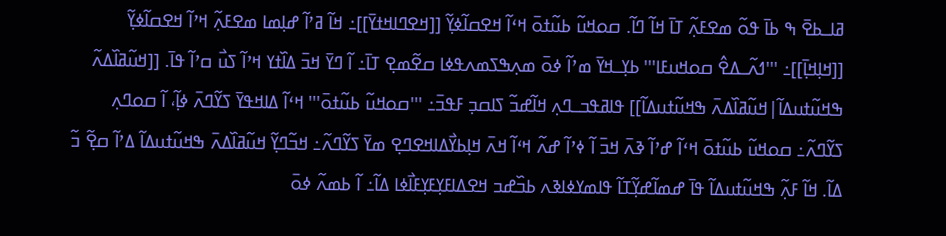ߥߊߺߕߐ߫ ߒ ߕߊ߫ ߟߋ߬ ߘߐߓߍ߲߬ ߠߊ߫ ߞߊ߬ ߣߊ߬. ߛߋߞߎ߬ ߕߎ߬ߙߋ߫ ߞߵߊ߬ ߞߐߛߊ߬ߦߌ߲߬ [[ߞߐߣߊߞߙߌ߫]]߸ ߞߊ߬ ߥߴߊ߬ ߝߊ߲ߘߊ ߘߐߓߍ߲߬ ߞߴߊ߬ ߞߐߛߊ߬ߦߌ߲߬ [[ߞߊ߲ߞߊ߲߫]]߸ '''ߗߍ߬ߺߡߐ߮ ߛߋߞߎߓߊ''' ߕߌ߲ߺߞߌ߫ ߘߴߊ߬ ߦߋ߫ ߘߍ߲ߒߖߘߍߟߦߊ ߛߐ߬ߘߐ߲ ߠߊ߫߸ ߊ߬ ߣߌ߫ ߞߏ߫ ߡߊ߰ߙߌ ߞߴߊ߬ ߖߎ߯ ߛߴߊ߬ ߟߊ߫. [[ߞߎ߬ߥߊ߰ߡߍ߬ ߒߞߎ߬ߙߎߡߊ߬|ߞߎ߬ߥߊ߰ߡߍ߫ ߒߞߎ߬ߙߎߡߊ߬]] ߟߊߥߟߏߺߣߍ߲ ߞߊ߬ߝߏ߬ ߖߊߛߏ߲ ߓߟߏ߫߸ '''ߛߋߞߎ߬ ߕߎ߬ߙߋ߫''' ߞߵߊ߬ ߡߊߞߟߌ߫ ߖߌ߬ߣߍ߫ ߦߊ߲߬، ߊ߬ ߛߋߣߍ߲ ߖߌ߬ߣߍ߬߸ ߛߋߞߎ߬ ߕߎ߬ߙߋ߫ ߞߵߊ߬ ߝߴߊ߬ ߢߍ߫ ߞߏ߫ ߊ߬ ߦߴߊ߬ ߝߍ߬ ߞߵߊ߬ ߞߍ߫ ߞߊ߲ߕߌ߯ߡߊߞߐߣߐ߲ ߘߌ߫ ߖߌ߬ߣߍ߬߸ ߞߏ߬ߣߌ߲߬ ߞߎ߬ߥߊ߰ߡߍ߫ ߒߞߎ߬ߙߎߡߊ߬ ߡߴߊ߬ ߛߐ߲߬ ߏ߬ ߡߊ߬. ߞߊ߬ ߓߍ߲߬ ߒߞߎ߬ߙߎߡߊ߬ ߟߊ߫ ߝߘߊ߬ߝߌ߲߬ߠߊ߬ ߟߊߘߌߦߊߢߍ ߕߏ߰ߝߏ ߞߐߡߊߓߌ߲ߓߌ߲ߓߊ߯ߦߊ ߡߊ߬߸ ߊ߬ ߕߘߍ߬ ߦߋ߫